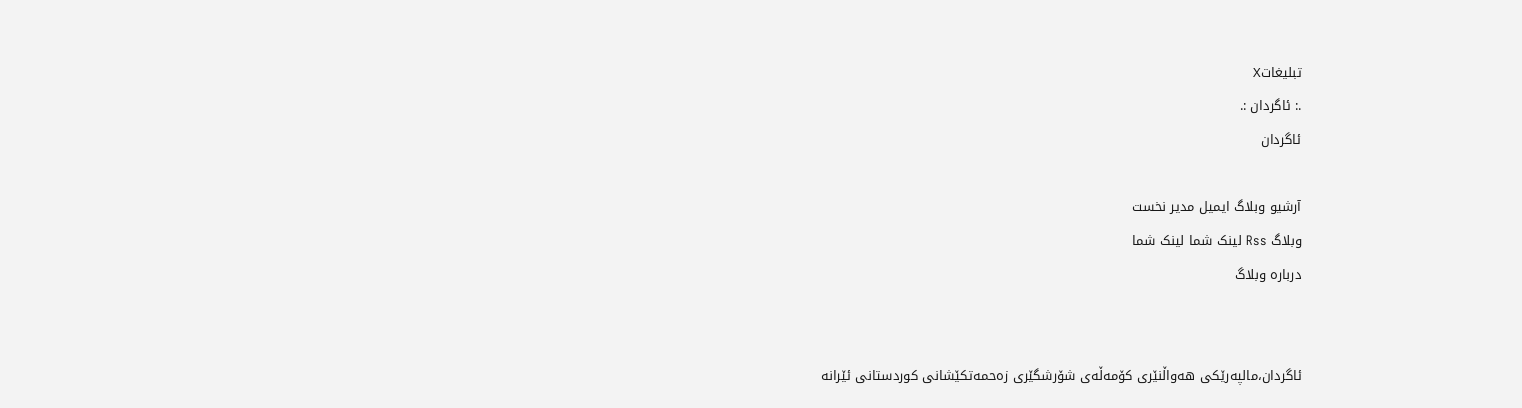تبليغاتX
.: ئاگردان :.
ئاگردان

آرشیو وبلاگ ایمیل مدیر نخست
وبلاگ Rss لینک شما لینک شما
درباره وبلاگ


ئاگردان،مالپه‌رێكی‌ هه‌واڵنێری‌ كۆمه‌ڵه‌ی‌ شۆرشگێری‌ زه‌حمه‌تكێشانی‌ كوردستانی‌ ئێرانه‌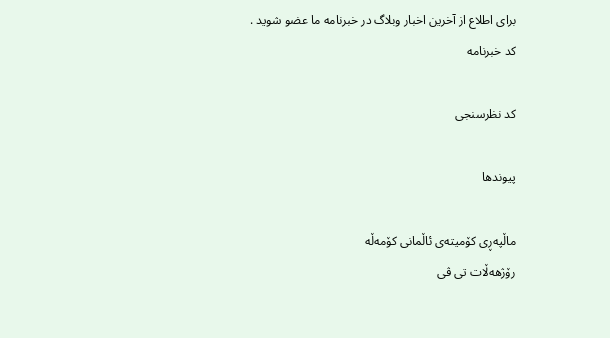برای اطلاع از آخرین اخبار وبلاگ در خبرنامه ما عضو شوید .
کد خبرنامه

کد نظرسنجی

پیوندها

ماڵپه‌ڕی کۆميته‌ی ئاڵمانی کۆمه‌ڵه
رۆژهەڵات تی ڤی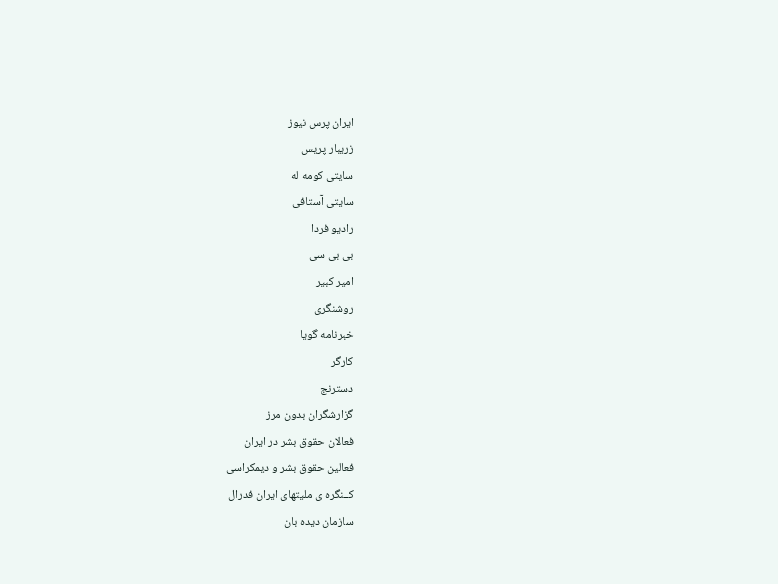ایران پرس نیوز
زریبار پریس
سایتی کومه له
سایتی آستافی
رادیو فردا
بی بی سی
امیر کبیر
روشنگری
خبرنامه گویا
کارگر
دسترنج
گزارشگران بدون مرز
فعالان حقوق بشر در ایران
فعالین حقوق بشر و دیمکراسی
کــنگره ی مليتهای ايران فدرال
سازمان دیده بان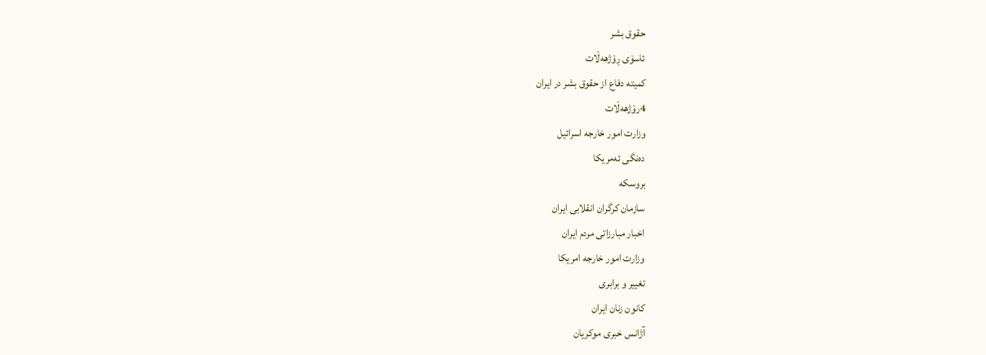حقوق بشر
ئاسۆی ڕۆژهه‌ڵات
کمیته دفاع از حقوق بشر در ایران
4رۆژهەڵات
وزارت امور خارجه اسرائیل
ده‌نگی ئه‌مریكا
بروسکە
سازمان کرگران انقلابی ایران
اخبار مبارزاتی مردم ایران
وزارت امور خارجه امریکا
تغییر و برابری
کانون زنان ایران
آژانس خبری موکریان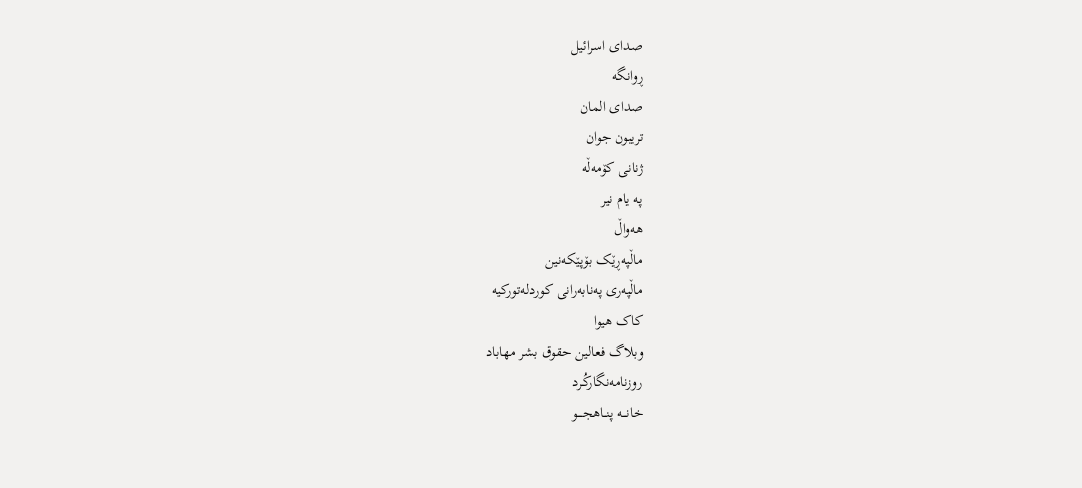صدای اسرائیل
ڕوانگه‌
صدای المان
تریبون جوان
ژنانی کۆمه‌ڵه‌
په یام نیر
هه‌واڵ
ماڵپەڕێک بۆپێکەنین
ماڵپەری پەنابەرانی کوردلەتورکیە
کاک هیوا
وبلاگ فعالین حقوق بشر مهاباد
روزنامه‌نگارکُـرد
خانـــه پنــاهجــــو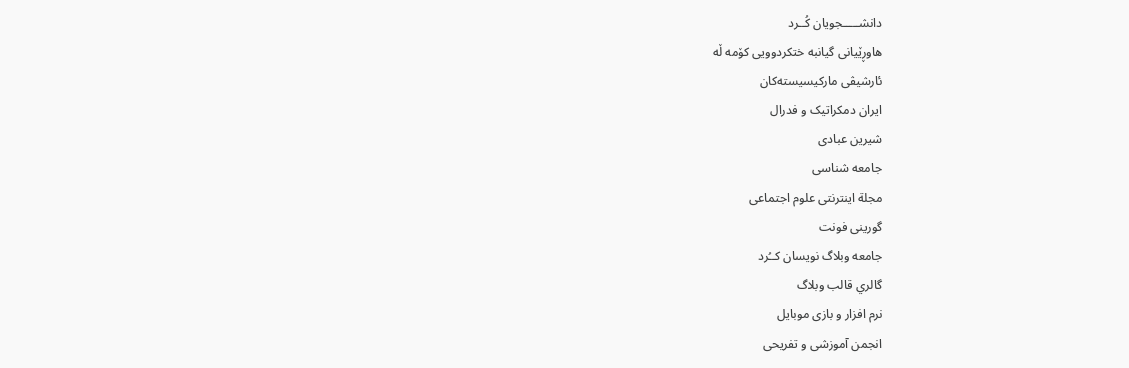دانشـــــجویان کُــرد
هاوڕێیانی گیانبه ختکردوویی کۆمه ڵه
ئارشیڤی مارکیسیستەکان
ایران دمکراتیک و فدرال
شیرین عبادی
جامعه شناسی
مجلة اينترنتى علوم اجتماعى
گورینی فونت
جامعه وبلاگ نويسان كــُرد
گالري قالب وبلاگ
نرم افزار و بازی موبایل
انجمن آموزشی و تفریحی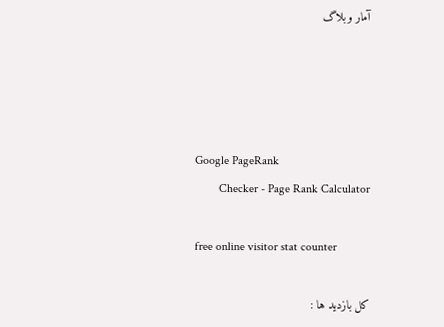آمار وبلاگ




Google PageRank
        Checker - Page Rank Calculator

free online visitor stat counter

کل بازديد ها :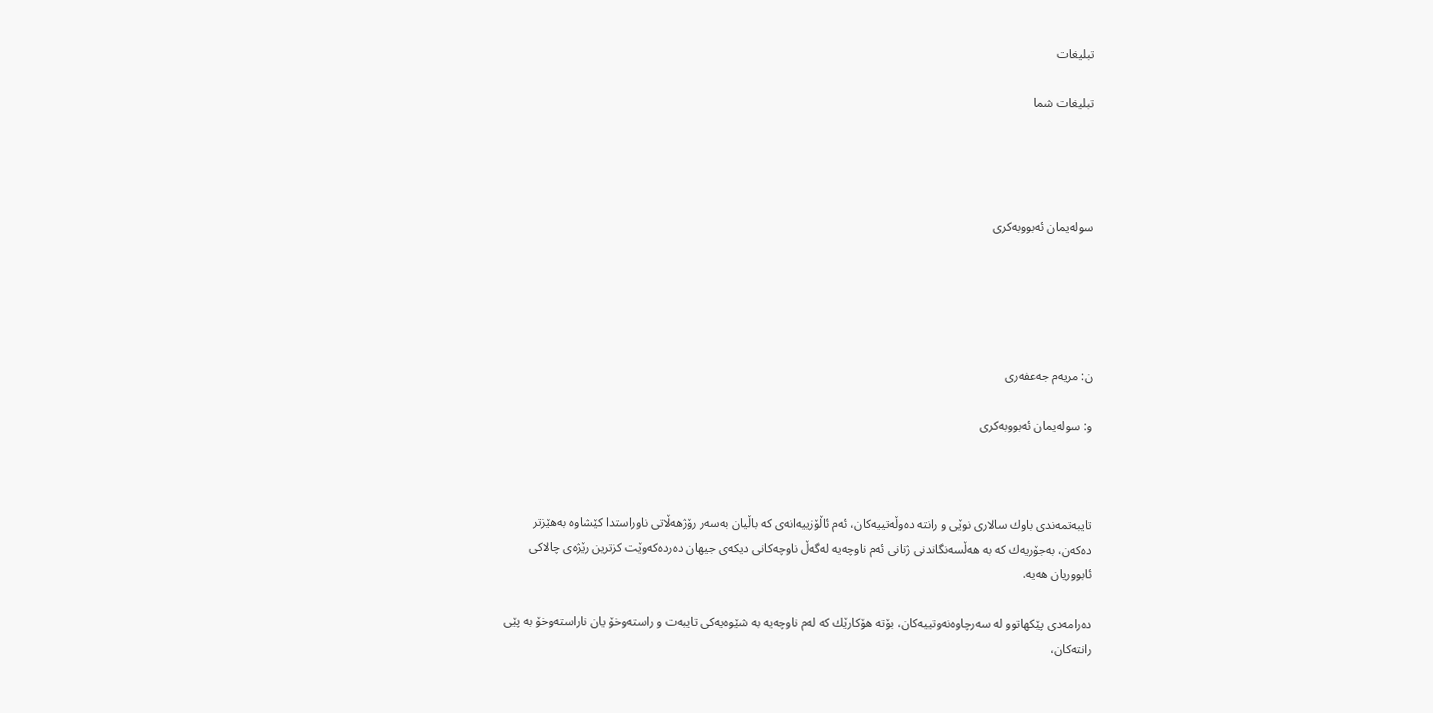تبلیغات

تبلیغات شما




سوله‌یمان ئه‌بووبه‌كری‌





ن: مریه‌م جه‌عفه‌ری‌

و: سوله‌یمان ئه‌بووبه‌كری‌



تایبه‌تمه‌ندی‌ باوك سالاری‌ نوێی‌ و رانته‌ ده‌وڵه‌تییه‌كان، ئه‌م ئاڵۆزییه‌انه‌ی‌ كه‌ باڵیان به‌سه‌ر رۆژهه‌ڵاتی‌ ناوراستدا كێشاوه‌ به‌هێزتر ده‌كه‌ن، به‌جۆریه‌ك كه‌ به‌ هه‌ڵسه‌نگاندنی‌ ژنانی‌ ئه‌م ناوچه‌یه‌ له‌گه‌ڵ ناوچه‌كانی‌ دیكه‌ی‌ جیهان ده‌رده‌كه‌وێت كزترین رێژه‌ی‌ چالاكی‌ ئابووریان هه‌یه‌.

ده‌رامه‌دی‌ پێكهاتوو له‌ سه‌رچاوه‌نه‌وتییه‌كان، بۆته‌ هۆكارێك كه‌ له‌م ناوچه‌یه‌ به‌ شێوه‌یه‌كی‌ تایبه‌ت و راسته‌وخۆ یان ناراسته‌وخۆ به‌ پێی‌ رانته‌كان،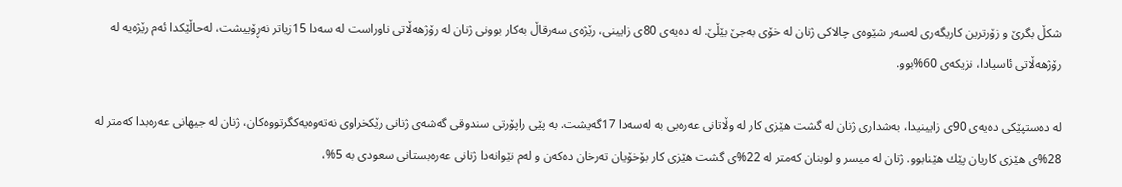شكڵ بگرێ‌ و زۆرترین كاریگه‌ری‌ له‌سه‌ر شێوه‌ی‌ چالاكی‌ ژنان له‌ خۆی‌ به‌جێ‌ بێڵێ‌. له‌ ده‌یه‌ی‌ 80ی‌ زایینی‌، رێژه‌ی‌ سه‌رقاڵ به‌كار بوونی‌ ژنان له‌ رۆژهه‌ڵاتی‌ ناوراست له‌ سه‌دا 15زیاتر نه‌ڕۆییشت، له‌حاڵێكدا ئه‌م رێژه‌یه‌ له‌ رۆژهه‌ڵاتی‌ ئاسیادا، نزیكه‌ی‌ 60%بوو.

له‌ ده‌ستپێكی‌ ده‌یه‌ی‌ 90ی‌ زایینیدا، به‌شداری‌ ژنان له‌ گشت هێزی‌ كار له‌ وڵاتانی‌ عه‌ره‌بی‌ به‌ له‌سه‌دا 17گه‌یشت. به‌ پێی‌ راپۆرتی‌ سندوقی‌ گه‌شه‌ی‌ ژنانی‌ رێكخراوی‌ نه‌ته‌وه‌یه‌كگرتووه‌كان، ژنان له‌ جیهانی‌ عه‌ره‌بدا كه‌متر له‌ 28%ی‌ هێزی‌ كاریان پێك هێنابوو. ژنان له‌ میسر و لوبنان كه‌متر له‌ 22%ی‌ گشت هێزی‌ كار بۆخۆیان ته‌رخان ده‌كه‌ن و له‌م نێوانه‌دا ژنانی‌ عه‌ره‌بستانی‌ سعودی‌ به‌ 5%،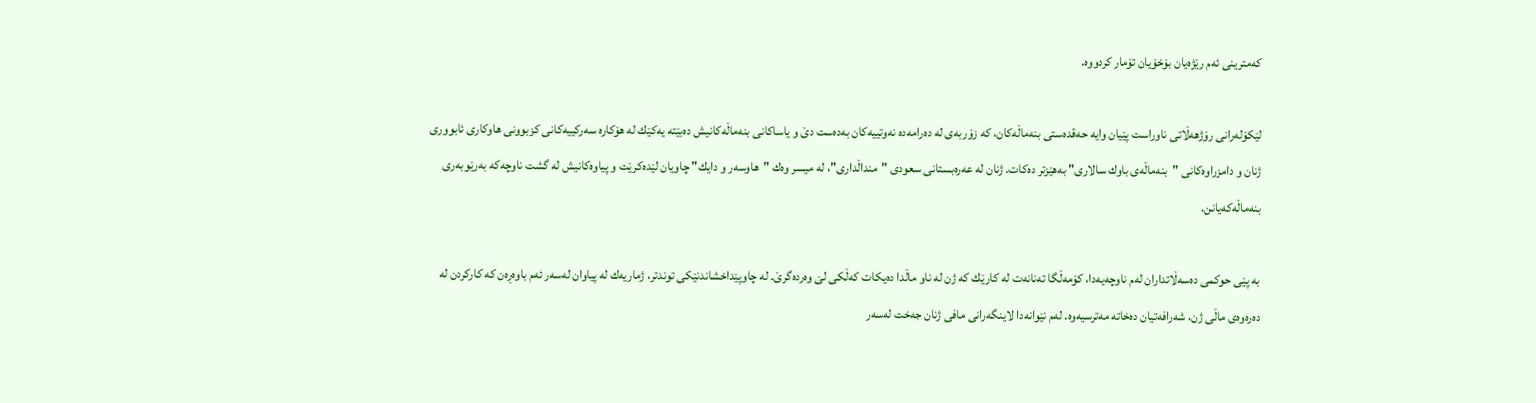كه‌مترینی‌ ئه‌م رێژه‌یان بۆخۆیان تۆمار كردووه‌.

لێكۆله‌رانی‌ رۆژهه‌ڵاتی‌ ناوراست پێیان وایه‌ حه‌قده‌ستی‌ بنه‌ماڵه‌كان، كه‌ زۆربه‌ی‌ له‌ ده‌رامه‌ده‌ نه‌وتییه‌كان به‌ده‌ست دێ و یاساكانی‌ بنه‌ماڵه‌كانیش ده‌بێته‌ یه‌كێك له‌ هۆكاره‌ سه‌ركییه‌كانی‌ كزبوونی‌ هاوكاری‌ ئابووری‌ ژنان و دامزراوه‌كانی‌ "بنه‌ماڵه‌ی‌ باوك سالاری‌" به‌هێزتر ده‌كات. ژنان له‌ عه‌ره‌بستانی‌ سعودی ‌"منداڵداری‌"، له‌ میسر وه‌ك "هاوسه‌ر و دایك" چاویان لێده‌كرێت و پیاوه‌كانیش له‌ گشت ناوچه‌كه‌ به‌رێوبه‌ری‌ بنه‌ماڵه‌كه‌یانن.

به‌ پێی‌ حوكمی‌ ده‌سه‌ڵاتداران له‌م ناوچه‌یه‌دا، كۆمه‌ڵگا ته‌نانه‌ت له‌ كارێك كه‌ ژن له‌ ناو ماڵدا ده‌یكات كه‌ڵكی‌ لێ وه‌رده‌گرێ‌. له‌ چاوپێداخشاندنێكی‌ توندتر، ژماریه‌ك له‌ پیاوان له‌سه‌ر ئه‌م باوه‌ڕه‌ن كه‌ كاركردن له‌ ده‌ره‌وه‌ی‌ ماڵی ژن، شه‌رافه‌تیان ده‌خاته‌ مه‌ترسیه‌وه‌. له‌م نێوانه‌دا لاینگه‌رانی‌ مافی‌ ژنان جه‌خت له‌سه‌ر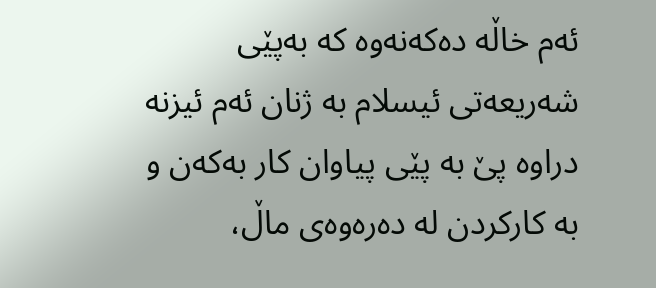ئه‌م خاڵه‌ ده‌كه‌نه‌وه‌ كه‌ به‌پێی‌ شه‌ریعه‌تی‌ ئیسلام به‌ ژنان ئه‌م ئیزنه‌ دراوه‌ پێ به‌ پێی‌ پیاوان كار به‌كه‌ن و به‌ كاركردن له‌ ده‌ره‌وه‌ی‌ ماڵ،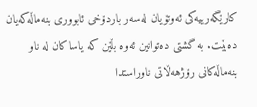كارێگه‌رییه‌كی‌ ئه‌وتۆیان له‌سه‌ر باردۆخی‌ ئابووری‌ بنه‌ماڵه‌كه‌یان ده‌بێت. به‌ گشتی‌ ده‌توانین ئه‌وه‌ بڵێن كه یاساكان له‌ ناو بنه‌ماڵه‌كانی‌ رۆژهه‌ڵاتی‌ ناوراستدا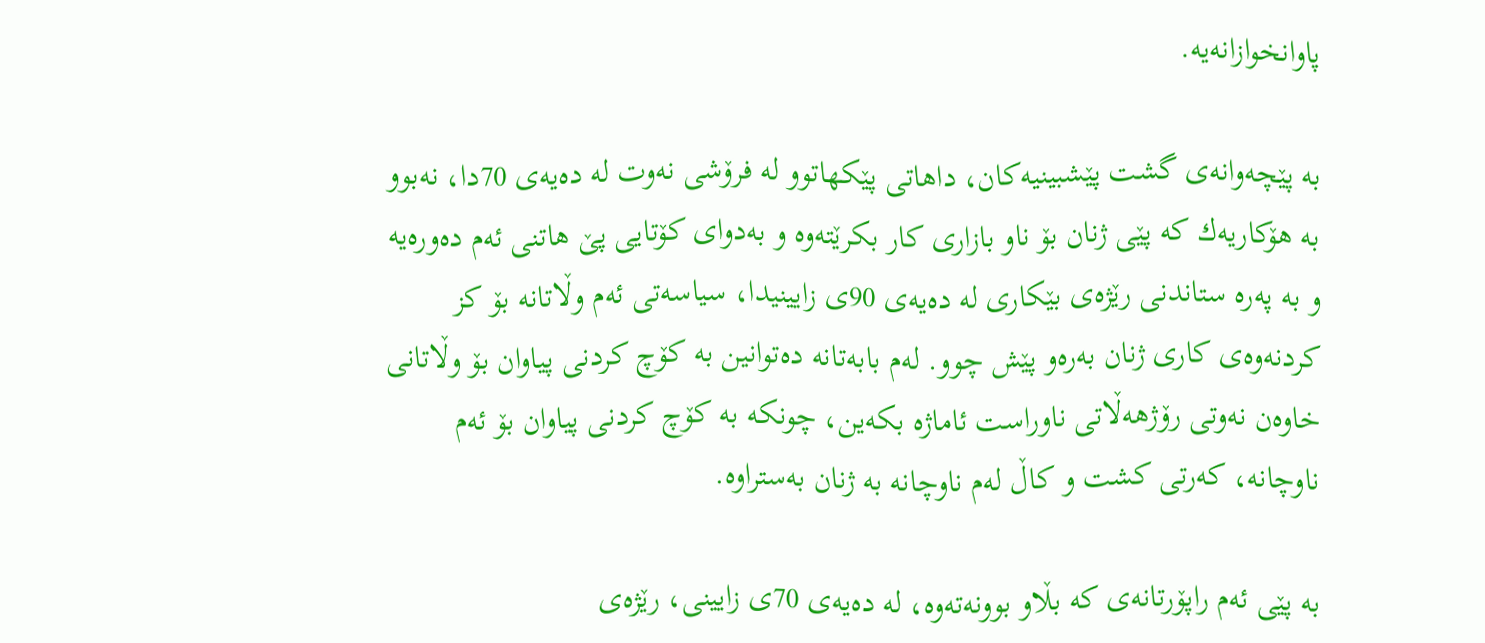پاوانخوازانه‌یه‌.

به‌ پێچه‌وانه‌ی‌ گشت پێشبینیه‌كان، داهاتی‌ پێكهاتوو له‌ فرۆشی‌ نه‌وت له‌ ده‌یه‌ی‌ 70دا، نه‌بوو به‌ هۆكاریه‌ك كه‌ پێی‌ ژنان بۆ ناو بازاری‌ كار بكرێته‌وه‌ و به‌دوای‌ كۆتایی‌ پێ هاتنی‌ ئه‌م ده‌وره‌یه‌ و به‌ په‌ره‌ ستاندنی‌ رێژه‌ی‌ بێكاری‌ له‌ ده‌یه‌ی‌ 90ی‌ زایینیدا، سیاسه‌تی‌ ئه‌م وڵاتانه‌ بۆ كز كردنه‌وه‌ی‌ كاری‌ ژنان به‌ره‌و پێش چوو. له‌م بابه‌تانه‌ ده‌توانین به‌ كۆچ كردنی‌ پیاوان بۆ وڵاتانی‌ خاوه‌ن نه‌وتی‌ رۆژهه‌ڵاتی‌ ناوراست ئاماژه‌ بكه‌ین، چونكه‌ به‌ كۆچ كردنی‌ پیاوان بۆ ئه‌م ناوچانه‌، كه‌رتی‌ كشت و كاڵ له‌م ناوچانه‌ به‌ ژنان به‌ستراوه‌.

به‌ پێی‌ ئه‌م راپۆرتانه‌ی‌ كه‌ بڵاو بوونه‌ته‌وه‌، له‌ ده‌یه‌ی‌ 70ی‌ زایینی، رێژه‌ی‌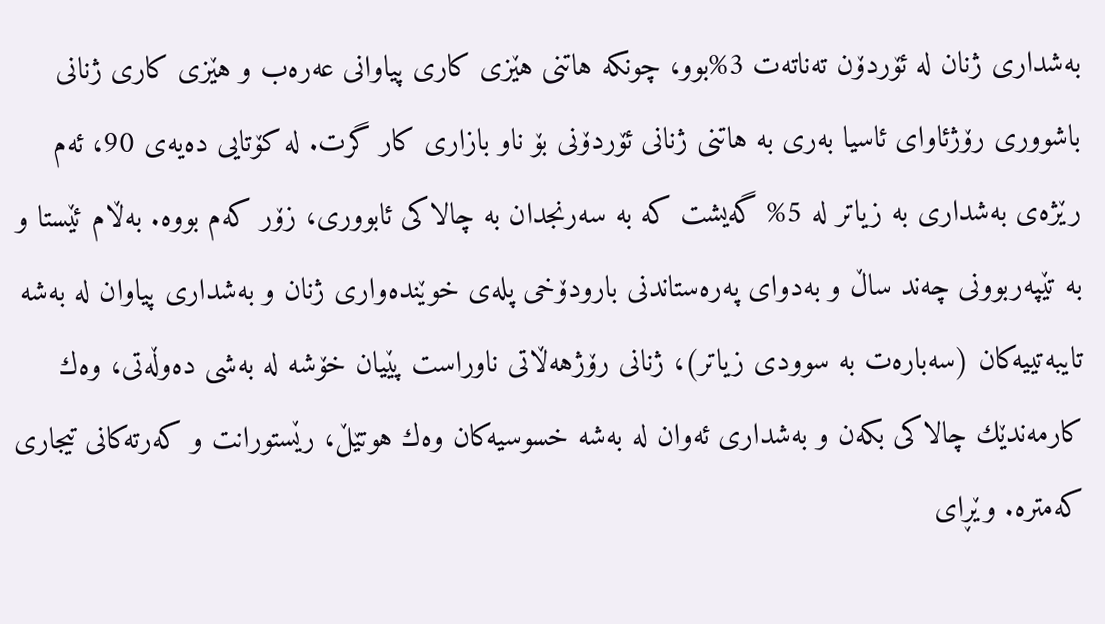به‌شداری‌ ژنان له‌ ئۆردۆن ته‌ناته‌ت 3%بوو، چونكه‌ هاتنی‌ هێزی‌ كاری‌ پیاوانی‌ عه‌ره‌ب و هێزی‌ كاری‌ ژنانی‌ باشووری‌ رۆژئاوای‌ ئاسیا به‌ری‌ به‌ هاتنی‌ ژنانی‌ ئۆردۆنی‌ بۆ ناو بازاری‌ كار گرت. له‌ كۆتایی‌ ده‌یه‌ی‌ 90، ئه‌م رێژه‌ی‌ به‌شداری‌ به‌ زیاتر له‌ 5% گه‌یشت كه‌ به‌ سه‌رنجدان به‌ چالاكی‌ ئابووری‌، زۆر كه‌م بووه‌. به‌ڵام ئێستا و به‌ تێپه‌ربوونی‌ چه‌ند ساڵ و به‌دوای‌ په‌ره‌ستاندنی‌ بارودۆخی‌ پله‌ی‌ خوێنده‌واری‌ ژنان و به‌شداری‌ پیاوان له‌ به‌شه‌ تایبه‌تییه‌كان (سه‌باره‌ت به‌ سوودی‌ زیاتر)، ژنانی‌ رۆژهه‌ڵاتی‌ ناوراست پێیان خۆشه‌ له‌ به‌شی‌ ده‌وڵه‌تی‌، وه‌ك كارمه‌ندێك چالاكی‌ بكه‌ن و به‌شداری‌ ئه‌وان له‌ به‌شه‌ خسوسیه‌كان وه‌ك هوتێڵ، رێستورانت و كه‌رته‌كانی‌ تیجاری‌ كه‌متره‌. وێڕای‌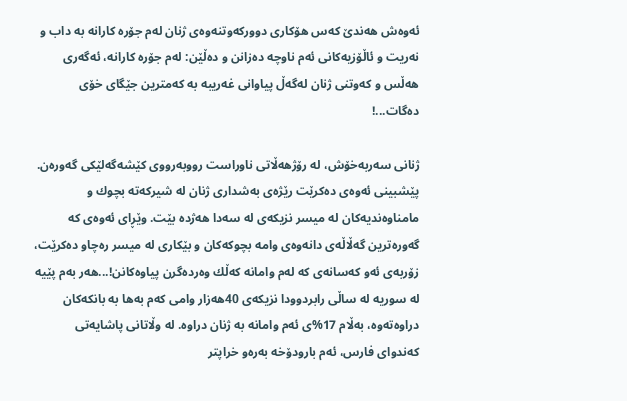ئه‌وه‌ش هه‌ندێ كه‌س هۆكاری‌ دووركه‌وتنه‌وه‌ی‌ ژنان له‌م جۆره‌ كارانه‌ به‌ داب و نه‌ریت و ئاڵۆزیه‌كانی‌ ئه‌م ناوچه‌ ده‌زانن و ده‌ڵێن: له‌م جۆره‌ كارانه‌، ئه‌گه‌ری‌ هه‌ڵس و كه‌وتنی‌ ژنان له‌گه‌ڵ پیاوانی‌ غه‌ریبه‌ به‌ كه‌مترین جێگای‌ خۆی‌ ده‌گات...!

ژنانی‌ سه‌ربه‌خۆش، له‌ رۆژهه‌ڵاتی‌ ناوراست رووبه‌رووی‌ كێشه‌گه‌لێكی‌ گه‌وره‌ن. پێشبینی‌ ئه‌وه‌ی‌ ده‌كرێت رێژه‌ی‌ به‌شداری‌ ژنان له‌ شیركه‌ته‌ بچوك و مامناوه‌ندیه‌كان له‌ میسر نزیكه‌ی‌ له‌ سه‌دا هه‌ژده‌ بێت. وێڕای‌ ئه‌وه‌ی‌ كه‌ گه‌وره‌ترین گه‌ڵاڵه‌ی‌ دانه‌وه‌ی‌ وامه‌ بچوكه‌كان و بێكاری‌ له‌ میسر ره‌چاو ده‌كرێت، زۆربه‌ی‌ ئه‌و كه‌سانه‌ی‌ كه‌ له‌م وامانه‌ كه‌ڵك وه‌رده‌گرن پیاوه‌كانن!...هه‌ر به‌م پێیه‌ له‌ سوریه‌ له‌ ساڵی‌ رابردوودا نزیكه‌ی‌ 40هه‌زار وامی‌ كه‌م به‌ها به‌ بانكه‌كان دراوه‌ته‌وه‌، به‌ڵام 17%ی‌ ئه‌م وامانه‌ به‌ ژنان دراوه‌. له‌ وڵاتانی‌ پاشایه‌تی‌ كه‌ندوای‌ فارس، ئه‌م بارودۆخه‌ به‌ره‌و خراپتر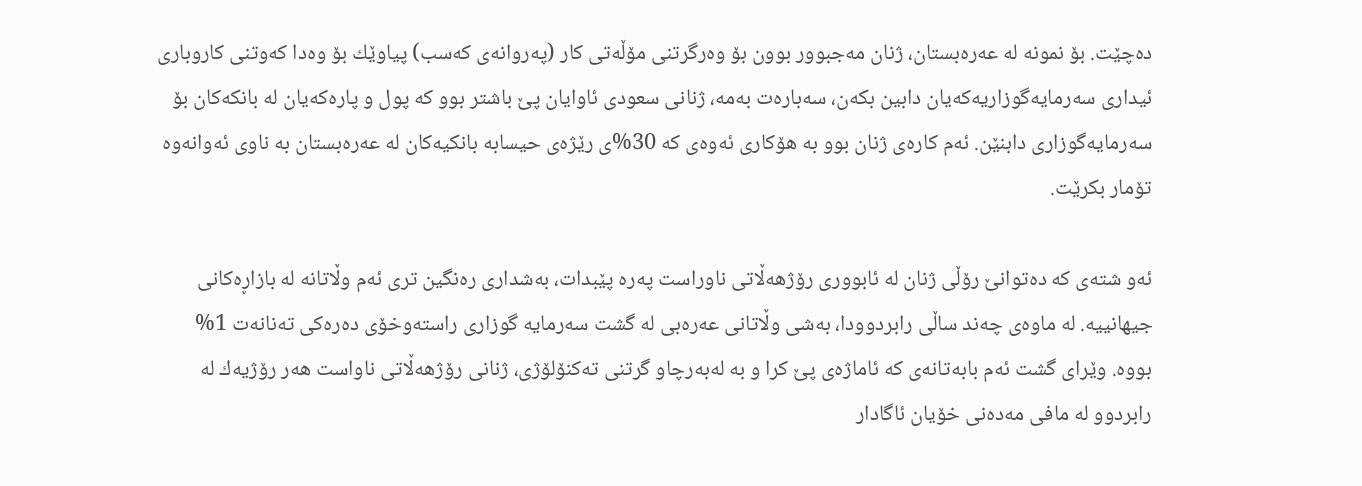ده‌چێت. بۆ نمونه‌ له‌ عه‌ره‌بستان، ژنان مه‌جبوور بوون بۆ وه‌رگرتنی‌ مۆڵه‌تی كار (په‌روانه‌ی‌ كه‌سب) پیاوێك بۆ وه‌دا كه‌وتنی‌ كاروباری‌ ئیداری‌ سه‌رمایه‌گوزاریه‌كه‌یان دابین بكه‌ن، سه‌باره‌ت به‌مه‌، ژنانی‌ سعودی‌ ئاوایان پێ باشتر بوو كه‌ پول و پاره‌كه‌یان له‌ بانكه‌كان بۆ سه‌رمایه‌گوزاری‌ دابنێن. ئه‌م كاره‌ی‌ ژنان بوو به‌ هۆكاری‌ ئه‌وه‌ی‌ كه‌ 30%ی‌ رێژه‌ی‌ حیسابه‌ بانكیه‌كان له‌ عه‌ره‌بستان به‌ ناوی‌ ئه‌وانه‌وه‌ تۆمار بكرێت.

ئه‌و شته‌ی‌ كه‌ ده‌توانێ‌ رۆڵی‌ ژنان له‌ ئابووری‌ رۆژهه‌ڵاتی‌ ناوراست په‌ره‌ پێبدات، به‌شداری‌ ره‌نگین تری‌ ئه‌م وڵاتانه‌ له‌ بازاڕه‌كانی‌ جیهانییه‌. له‌ ماوه‌ی‌ چه‌ند ساڵی‌ رابردوودا، به‌شی‌ وڵاتانی‌ عه‌ره‌بی‌ له‌ گشت سه‌رمایه‌ گوزاری راسته‌وخۆی‌ ده‌ره‌كی‌ ته‌نانه‌ت 1% بووه‌. وێرای‌ گشت ئه‌م بابه‌تانه‌ی‌ كه‌ ئاماژه‌ی‌ پێ كرا و به‌ له‌به‌رچاو گرتنی‌ ته‌كنۆلۆژی‌، ژنانی‌ رۆژهه‌ڵاتی‌ ناواست هه‌ر رۆژیه‌ك له‌ رابردوو له‌ مافی‌ مه‌ده‌نی‌ خۆیان ئاگادار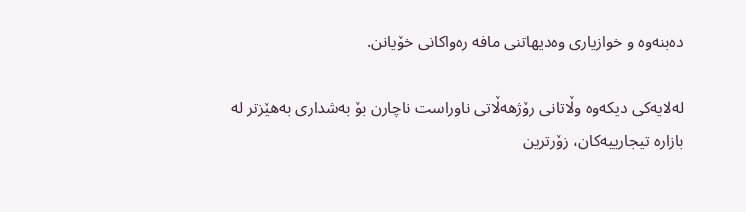ده‌بنه‌وه‌ و خوازیاری‌ وه‌دیهاتنی‌ مافه‌ ره‌واكانی‌ خۆیانن.

له‌لایه‌كی‌ دیكه‌وه‌ وڵاتانی‌ رۆژهه‌ڵاتی‌ ناوراست ناچارن بۆ به‌شداری‌ به‌هێزتر له‌ بازاره‌ تیجارییه‌كان، زۆرترین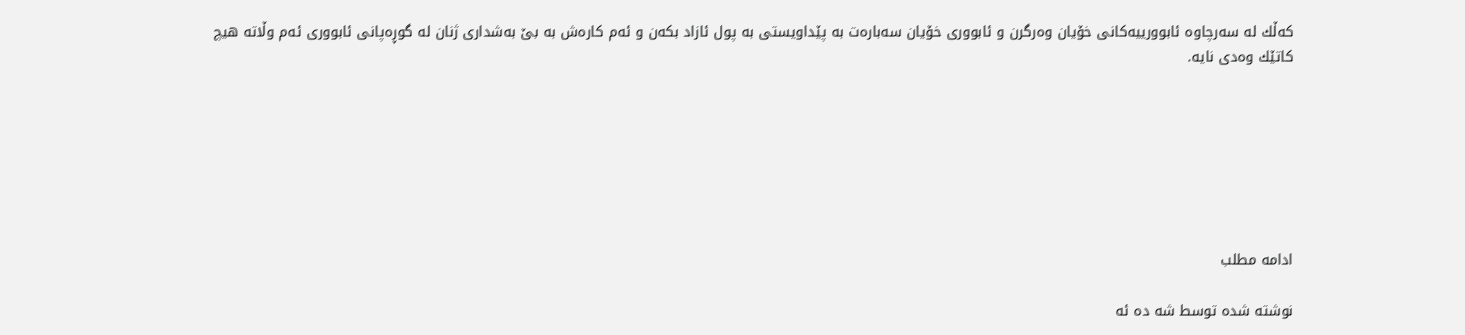كه‌ڵك له‌ سه‌رچاوه‌ ئابوورییه‌كانی‌ خۆیان وه‌رگرن و ئابووری‌ خۆیان سه‌باره‌ت به‌ پێداویستی‌ به‌ پول ئازاد بكه‌ن و ئه‌م كاره‌ش به‌ بێ‌ به‌شداری‌ ژنان له‌ گوڕه‌پانی‌ ئابووری‌ ئه‌م وڵاته‌ هیچ كاتێك وه‌دی‌ نایه‌.







ادامه مطلب

نوشته شده توسط شه ده ئه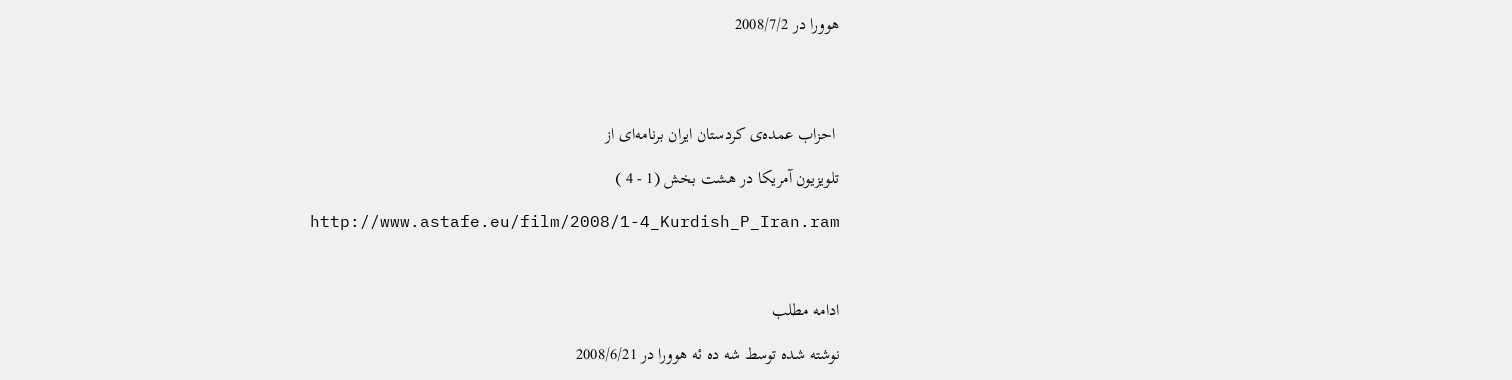هوورا در 2008/7/2




 احزاب عمده‌ی کردستان ایران برنامه‌ای از

تلویزیون آمریکا در هشت بخش (1 - 4 )

http://www.astafe.eu/film/2008/1-4_Kurdish_P_Iran.ram



ادامه مطلب

نوشته شده توسط شه ده ئه هوورا در 2008/6/21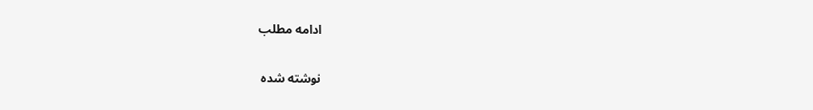ادامه مطلب

نوشته شده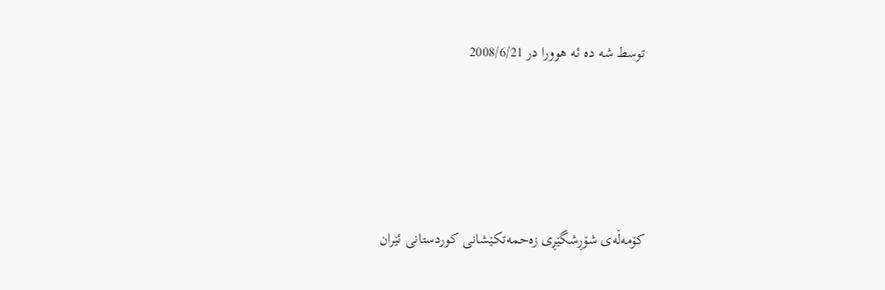توسط شه ده ئه هوورا در 2008/6/21




كۆمه‌ڵه‌ی‌ شۆڕشگێڕی‌ زه‌حمه‌تكێشانی‌ كوردستانی‌ ئێران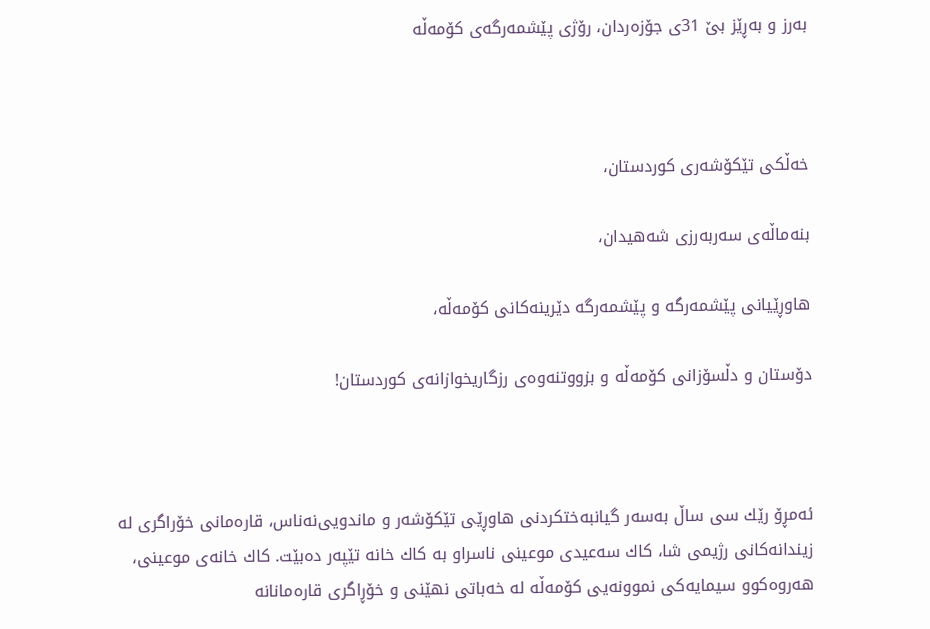به‌رز و به‌ڕێز بێ‌ 31ی‌ جۆزه‌ردان، رۆژی‌ پێشمه‌رگه‌ی‌ كۆمه‌ڵه‌



خه‌ڵكی‌ تێكۆشه‌ری‌ كوردستان،

بنه‌ماڵه‌ی‌ سه‌ربه‌رزی‌ شه‌هیدان،

هاوڕێیانی‌ پێشمه‌رگه‌ و پێشمه‌رگه‌ دێرینه‌كانی‌ كۆمه‌ڵه‌،

دۆستان و دڵسۆزانی‌ كۆمه‌ڵه‌ و بزووتنه‌وه‌ی‌ رزگاریخوازانه‌ی‌ كوردستان!



ئه‌مڕۆ رێك سی‌ ساڵ‌ به‌سه‌ر گیانبه‌ختكردنی‌ هاوڕێی‌ تێكۆشه‌ر و ماندویی‌نه‌ناس، قاره‌مانی‌ خۆراگری‌ له‌ زیندانه‌كانی‌ رژیمی‌ شا، كاك سه‌عیدی‌ موعینی‌ ناسراو به‌ كاك خانه‌ تێپه‌ر ده‌بێت. كاك خانه‌ی‌ موعینی‌، هه‌روه‌كوو سیمایه‌كی‌ نموونه‌یی‌ كۆمه‌ڵه‌ له‌ خه‌باتی‌ نهێنی‌ و خۆڕاگری‌ قاره‌مانانه‌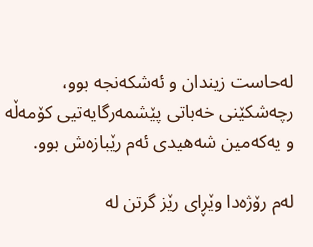له‌حاست زیندان و ئه‌شكه‌نجه‌ بوو، رچه‌شكێنی‌ خه‌باتی‌ پێشمه‌رگایه‌تیی‌ كۆمه‌ڵه‌ و یه‌كه‌مین شه‌هیدی‌ ئه‌م رێبازه‌ش بوو.

له‌م رۆژه‌دا وێڕای‌ رێز گرتن له‌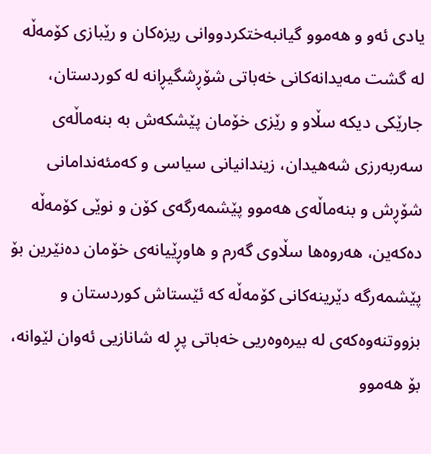یادی‌ ئه‌و و هه‌موو گیانبه‌ختكردووانی‌ ریزه‌كان و رێبازی‌ كۆمه‌ڵه‌ له‌ گشت مه‌یدانه‌كانی‌ خه‌باتی‌ شۆڕشگیڕانه‌ له‌ كوردستان، جارێكی‌ دیكه‌ سڵاو و رێزی‌ خۆمان پێشكه‌ش به‌ بنه‌ماڵه‌ی‌ سه‌ربه‌رزی‌ شه‌هیدان، زیندانیانی‌ سیاسی‌ و كه‌مئه‌ندامانی‌ شۆڕش و بنه‌ماڵه‌ی‌ هه‌موو پێشمه‌رگه‌ی‌ كۆن و نوێی‌ كۆمه‌ڵه‌ ده‌كه‌ین، هه‌روه‌ها سڵاوی‌ گه‌رم و هاوڕێیانه‌ی‌ خۆمان ده‌نێرین بۆ پێشمه‌رگه‌ دێرینه‌كانی‌ كۆمه‌ڵه‌ كه‌ ئێستاش كوردستان و بزووتنه‌وه‌كه‌ی‌ له‌ بیره‌وه‌ریی‌ خه‌باتی‌ پڕ له‌ شانازیی‌ ئه‌وان لێوانه‌، بۆ هه‌موو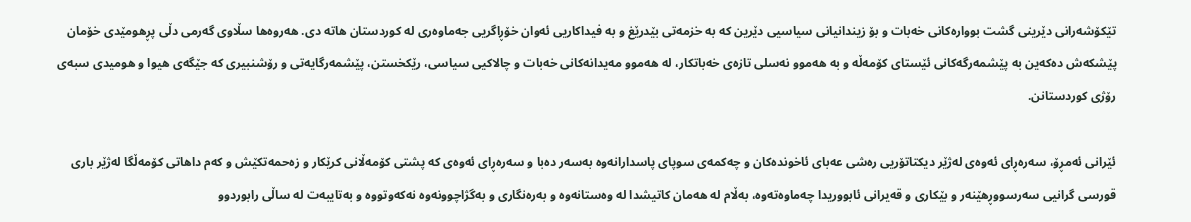تێكۆشه‌رانی‌ دێرینی‌ گشت بوواره‌كانی‌ خه‌بات و بۆ زیندانیانی‌ سیاسیی‌ دێرین كه‌ به‌ خزمه‌تی‌ بێدرێغ و به‌ فیداكاریی‌ ئه‌وان خۆڕاگریی‌ جه‌ماوه‌ری‌ له‌ كوردستان هاته‌ دی‌. هه‌روه‌ها سڵاوی‌ گه‌رمی‌ دڵی‌ پڕهومێدی‌ خۆمان پێشكه‌ش ده‌كه‌ین به‌ پێشمه‌رگه‌كانی‌ ئێستای‌ كۆمه‌ڵه‌ و به‌ هه‌موو نه‌سلی‌ تازه‌ی‌ خه‌باتكار، له‌ هه‌موو مه‌یدانه‌كانی‌ خه‌بات و چالاكیی‌ سیاسی‌، رێكخستن، پێشمه‌رگایه‌تی‌ و رۆشنبیری‌ كه‌ جێگه‌ی‌ هیوا و هومیدی‌ سبه‌ی‌ رۆژی‌ كوردستانن.

ئێرانی‌ ئه‌مڕۆ، سه‌ره‌ڕای‌ ئه‌وه‌ی‌ له‌ژێر دیكتاتۆریی‌ ره‌شی‌ عه‌بای‌ ئاخونده‌كان و چه‌كمه‌ی‌ سوپای‌ پاسدارانه‌وه‌ به‌سه‌ر ده‌با و سه‌ره‌ڕای‌ ئه‌وه‌ی‌ كه‌ پشتی‌ كۆمه‌ڵانی‌ كرێكار و زه‌حمه‌تكێش و كه‌م داهاتی‌ كۆمه‌ڵگا له‌ژێر باری‌ قورسی‌ گرانیی‌ سه‌رسووڕهێنه‌ر و بێكاری‌ و قه‌یرانی‌ ئابووریدا چه‌ماوه‌ته‌وه‌، به‌ڵام له‌ هه‌مان كاتیشدا له‌ وه‌ستانه‌وه‌ و به‌ره‌نگاری‌ و به‌گژاچوونه‌وه‌ نه‌كه‌وتووه‌ و به‌تایبه‌ت له‌ ساڵی‌ رابوردوو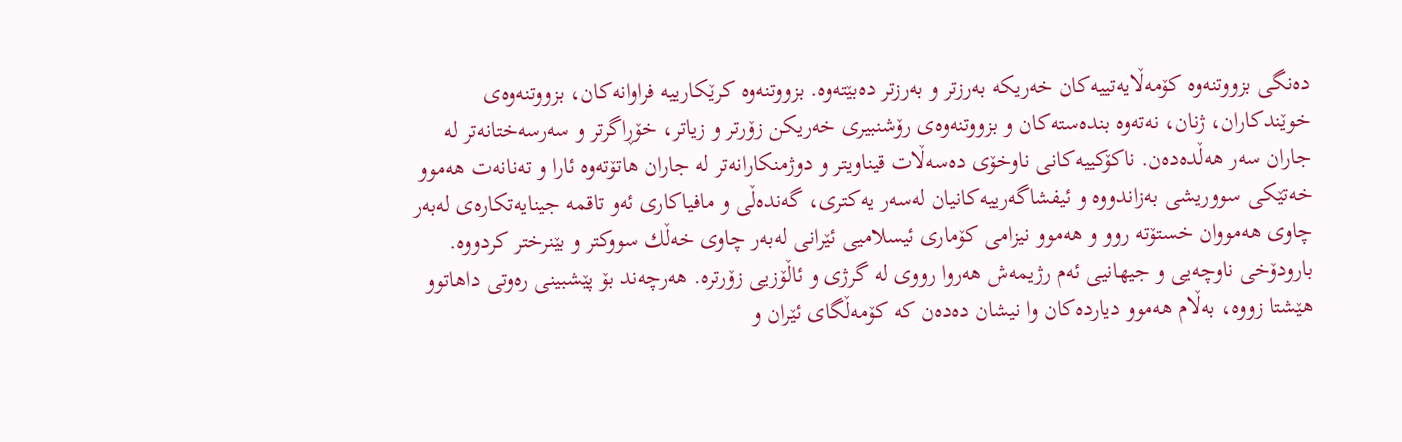ده‌نگی‌ بزووتنه‌وه‌ كۆمه‌ڵایه‌تییه‌كان خه‌ریكه‌ به‌رزتر و به‌رزتر ده‌بێته‌وه‌. بزووتنه‌وه‌ كرێكارییه‌ فراوانه‌كان، بزووتنه‌وه‌ی‌ خوێندكاران، ژنان، نه‌ته‌وه‌ بنده‌سته‌كان و بزووتنه‌وه‌ی‌ رۆشنبیری‌ خه‌ریكن زۆرتر و زیاتر، خۆڕاگرتر و سه‌رسه‌ختانه‌تر له‌ جاران سه‌ر هه‌ڵده‌ده‌ن. ناكۆكییه‌كانی‌ ناوخۆی‌ ده‌سه‌ڵات قیناویتر و دوژمنكارانه‌تر له‌ جاران هاتۆته‌وه‌ ئارا و ته‌نانه‌ت هه‌موو خه‌تێكی‌ سووریشی‌ به‌زاندووه‌ و ئیفشاگه‌رییه‌كانیان له‌سه‌ر یه‌كتری‌، گه‌نده‌ڵی‌ و مافیاكاری‌ ئه‌و تاقمه‌ جینایه‌تكاره‌ی‌ له‌به‌ر چاوی‌ هه‌مووان خستۆته‌ روو و هه‌موو نیزامی‌ كۆماری‌ ئیسلامیی‌ ئێرانی‌ له‌به‌ر چاوی‌ خه‌ڵك سووكتر و بێنرختر كردووه‌. بارودۆخی‌ ناوچه‌یی‌ و جیهانیی‌ ئه‌م رژیمه‌ش هه‌روا رووی‌ له‌ گرژی‌ و ئاڵۆزیی‌ زۆرتره‌. هه‌رچه‌ند بۆ پێشبینی‌ ره‌وتی‌ داهاتوو هێشتا زووه‌، به‌ڵام هه‌موو دیارده‌كان وا نیشان ده‌ده‌ن كه‌ كۆمه‌ڵگای‌ ئێران و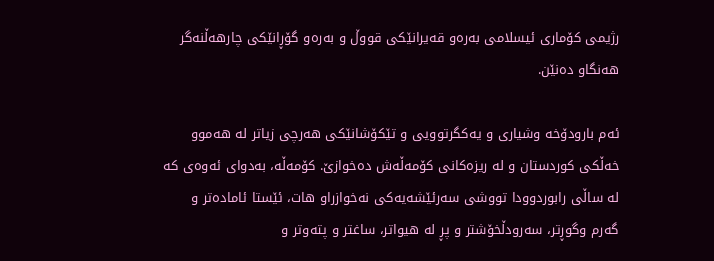رژیمی‌ كۆماری‌ ئیسلامی‌ به‌ره‌و قه‌یرانێكی‌ قووڵ‌ و به‌ره‌و گۆڕانێكی‌ چارهه‌ڵنه‌گر هه‌نگاو ده‌نێن.

ئه‌م بارودۆخه‌ وشیاری‌ و یه‌كگرتوویی‌ و تێكۆشانێكی‌ هه‌رچی‌ زیاتر له‌ هه‌موو خه‌ڵكی‌ كوردستان و له‌ ریزه‌كانی‌ كۆمه‌ڵه‌ش ده‌خوازێ‌. كۆمه‌ڵه‌، به‌دوای‌ ئه‌وه‌ی‌ كه‌ له‌ ساڵی‌ رابوردوودا تووشی‌ سه‌رئێشه‌یه‌كی‌ نه‌خوازراو هات، ئێستا ئاماده‌تر و گه‌رم وگوڕتر، سه‌رودڵخۆشتر و پڕ له‌ هیواتر، ساغتر و پته‌وتر و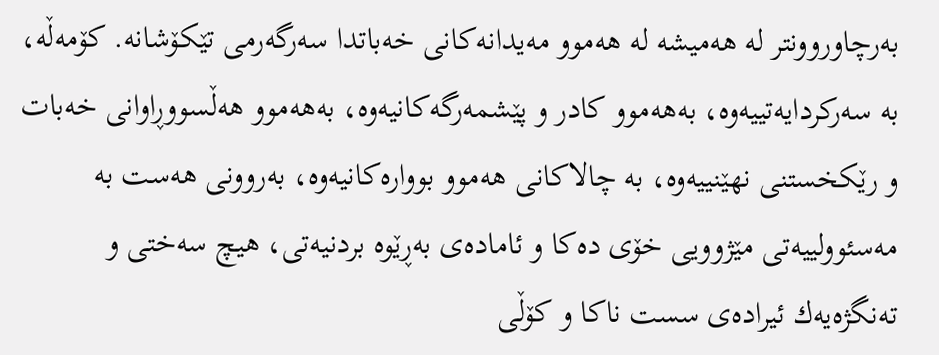به‌رچاوروونتر له‌ هه‌میشه‌ له‌ هه‌موو مه‌یدانه‌كانی‌ خه‌باتدا سه‌رگه‌رمی‌ تێكۆشانه‌. كۆمه‌ڵه‌، به‌ سه‌ركردایه‌تییه‌وه‌، به‌هه‌موو كادر و پێشمه‌رگه‌كانیه‌وه‌، به‌هه‌موو هه‌ڵسووڕاوانی‌ خه‌بات و رێكخستنی‌ نهێنییه‌وه‌، به‌ چالاكانی‌ هه‌موو بوواره‌كانیه‌وه‌، به‌روونی‌ هه‌ست به‌ مه‌سئوولییه‌تی‌ مێژوویی‌ خۆی‌ ده‌كا و ئاماده‌ی‌ به‌ڕێوه‌ بردنیه‌تی‌، هیچ سه‌ختی‌ و ته‌نگژه‌یه‌ك ئیراده‌ی‌ سست ناكا و كۆڵی‌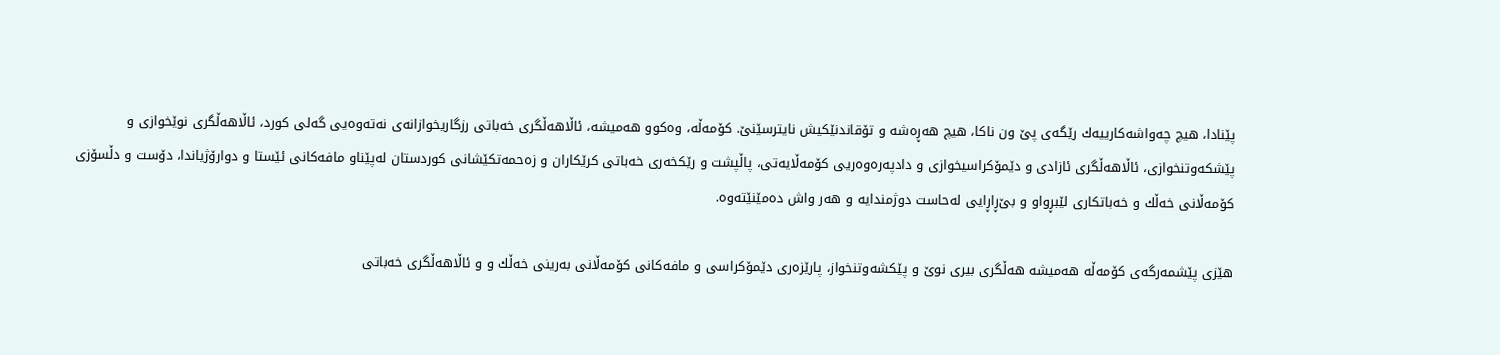پێنادا، هیچ چه‌واشه‌كارییه‌ك رێگه‌ی‌ پێ‌ ون ناكا، هیچ هه‌ڕه‌شه‌ و تۆقاندنێكیش نایترسێنێ‌. كۆمه‌ڵه‌، وه‌كوو هه‌میشه‌، ئاڵاهه‌ڵگری‌ خه‌باتی‌ رزگاریخوازانه‌ی‌ نه‌ته‌وه‌یی‌ گه‌لی‌ كورد، ئاڵاهه‌ڵگری‌ نوێخوازی‌ و پێشكه‌وتنخوازی‌، ئاڵاهه‌ڵگری‌ ئازادی‌ و دێمۆكراسیخوازی‌ و دادپه‌ره‌وه‌ریی كۆمه‌ڵایه‌تی‌، پاڵپشت و رێكخه‌ری‌ خه‌باتی‌ كرێكاران و زه‌حمه‌تكێشانی‌ كوردستان له‌پێناو مافه‌كانی‌ ئێستا و دوارۆژیاندا، دۆست و دڵسۆزی‌ كۆمه‌ڵانی‌ خه‌ڵك و خه‌باتكاری‌ لێبڕواو و بێ‌ڕاڕایی‌ له‌حاست دوژمندایه‌ و هه‌ر واش ده‌مێنێته‌وه‌.

هێزی‌ پێشمه‌رگه‌ی‌ كۆمه‌ڵه‌ هه‌میشه‌ هه‌ڵگری‌ بیری‌ نوێ‌ و پێكشه‌وتنخواز، پارێزه‌ری‌ دێمۆكراسی‌ و مافه‌كانی‌ كۆمه‌ڵانی‌ به‌رینی‌ خه‌ڵك و و ئاڵاهه‌ڵگری‌ خه‌باتی‌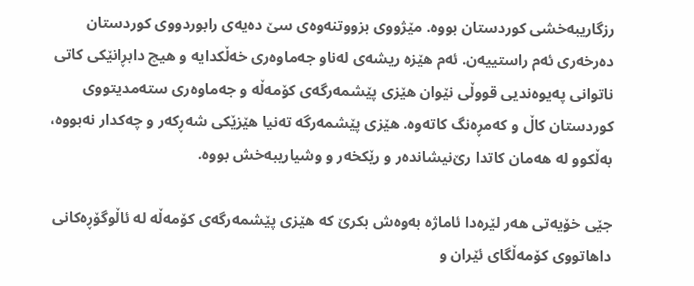رزگاریبه‌خشی‌ كوردستان بووه‌. مێژووی‌ بزووتنه‌وه‌ی‌ سێ‌ ده‌یه‌ی‌ رابوردووی‌ كوردستان ده‌رخه‌ری‌ ئه‌م راستییه‌ن. ئه‌م هێزه‌ ریشه‌ی‌ له‌ناو جه‌ماوه‌ری‌ خه‌ڵكدایه‌ و هیچ دابڕانێكی‌ كاتی‌ ناتوانی‌ په‌یوه‌ندیی‌ قووڵی‌ نێوان هێزی‌ پێشمه‌رگه‌ی‌ كۆمه‌ڵه‌ و جه‌ماوه‌ری‌ سته‌مدیتووی‌ كوردستان كاڵ‌ و كه‌مڕه‌نگ كاته‌وه‌. هێزی‌ پێشمه‌رگه‌ ته‌نیا هێزێكی‌ شه‌ڕكه‌ر و چه‌كدار نه‌بووه‌، به‌ڵكوو له‌ هه‌مان كاتدا رێ‌نیشانده‌ر و رێكخه‌ر و وشیاریبه‌خش بووه‌.

جێی‌ خۆیه‌تی‌ هه‌ر لێره‌دا ئاماژه‌ به‌وه‌ش بكرێ‌ كه‌ هێزی‌ پێشمه‌رگه‌ی‌ كۆمه‌ڵه‌ له‌ ئاڵوگۆڕه‌كانی‌ داهاتووی‌ كۆمه‌ڵگای‌ ئێران و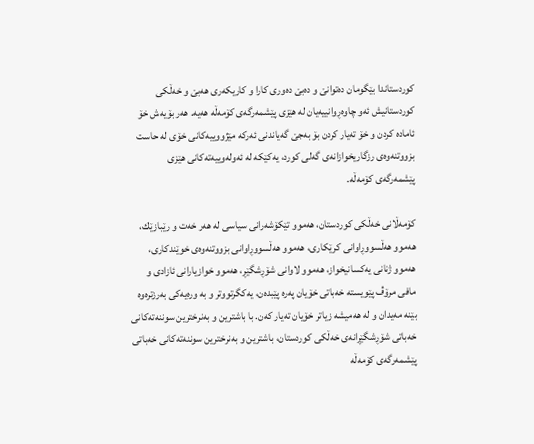كوردستاندا بێگومان ده‌توانێ‌ و ده‌بێ‌ ده‌وری‌ كارا و كاریكه‌ری‌ هه‌بێ‌ و خه‌ڵكی‌ كوردستانیش ئه‌و چاوه‌ڕوانییه‌یان له‌ هێزی‌ پێشمه‌رگه‌ی‌ كۆمه‌ڵه‌ هه‌یه‌. هه‌ر بۆیه‌ش خۆ ئاماده‌ كردن و خۆ ته‌یار كردن بۆ به‌جێ‌ گه‌یاندنی‌ ئه‌ركه‌ مێژووییه‌كانی‌ خۆی‌ له‌ حاست بزووتنه‌وه‌ی‌ رزگاریخوازانه‌ی‌ گه‌لی‌ كورد، یه‌كێكه‌ له‌ ئه‌وله‌وییه‌ته‌كانی‌ هێزی‌ پێشمه‌رگه‌ی‌ كۆمه‌ڵه‌.

كۆمه‌ڵانی‌ خه‌ڵكی‌ كوردستان، هه‌موو تێكۆشه‌رانی‌ سیاسی‌ له‌ هه‌ر خه‌ت و رێبازێك، هه‌موو هه‌ڵسووڕاوانی‌ كرێكاری‌، هه‌موو هه‌ڵسووڕاوانی‌ بزووتنه‌وه‌ی‌ خوێندكاری‌، هه‌موو ژنانی‌ یه‌كسانیخواز، هه‌موو لاوانی‌ شۆڕشگێڕ، هه‌موو خوازیارانی‌ ئازادی‌ و مافی‌ مرۆڤ پێویسته‌ خه‌باتی‌ خۆیان په‌ره‌ پێبده‌ن، یه‌كگرتووتر و به‌ وره‌یه‌كی‌ به‌رزتره‌وه‌ بێنه‌ مه‌یدان و له‌ هه‌میشه‌ زیاتر خۆیان ته‌یار كه‌ن. با باشترین و به‌نرخترین سوننه‌ته‌كانی‌ خه‌باتی‌ شۆڕشگێڕانه‌ی‌ خه‌ڵكی‌ كوردستان، باشترین و به‌نرخترین سوننه‌ته‌كانی‌ خه‌باتی‌ پێشمه‌رگه‌ی‌ كۆمه‌ڵه‌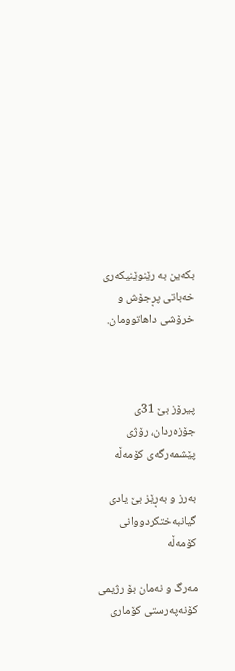بكه‌ین به‌ رێنوێنیكه‌ری‌ خه‌باتی‌ پڕجۆش و خرۆشی‌ داهاتوومان.



پیرۆز بێ‌ 31ی‌ جۆزه‌ردان، رۆژی‌ پێشمه‌رگه‌ی‌ كۆمه‌ڵه‌

به‌رز و به‌ڕێز بێ‌ یادی‌ گیانبه‌ختكردووانی‌ كۆمه‌ڵه‌

مه‌رگ و نه‌مان بۆ رژیمی‌ كۆنه‌په‌رستی‌ كۆماری‌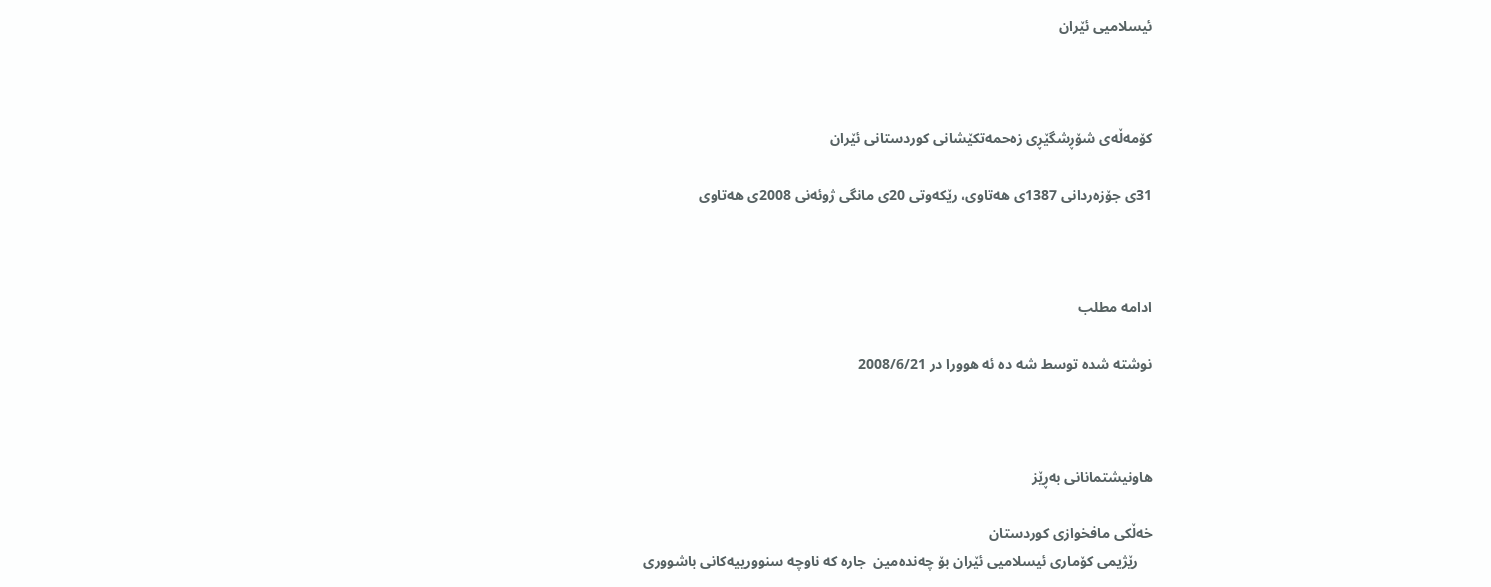ئیسلامیی‌ ئێران



كۆمه‌ڵه‌ی‌ شۆڕشگێڕی‌ زه‌حمه‌تكێشانی‌ كوردستانی‌ ئێران

31ی‌ جۆزه‌ردانی‌ 1387ی‌ هه‌تاوی‌، رێكه‌وتی‌ 20ی‌ مانگی‌ ژوئه‌نی‌ 2008ی‌ هه‌تاوی‌



ادامه مطلب

نوشته شده توسط شه ده ئه هوورا در 2008/6/21



هاونیشتمانانی به‌ڕێز

خه‌ڵکی مافخوازی کوردستان
    رێژیمی کۆماری ئیسلامیی ئێران بۆ چه‌نده‌مین  جاره‌‌ که‌ ناوچه‌ سنوورییه‌کانی باشووری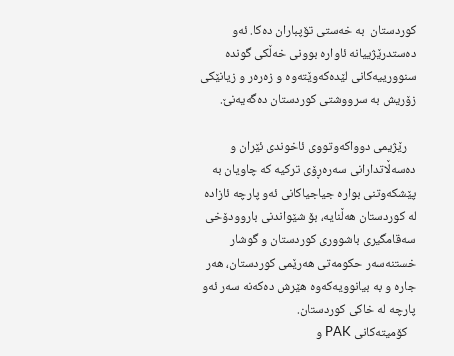کوردستان  به‌ خه‌ستی تۆپباران ده‌کا. ئه‌و ده‌ستدرێژییانه‌ ئاواره‌ بوونی خه‌ڵکی گونده‌ سنوورییه‌کانی لێده‌که‌وێته‌وه‌ و زه‌ره‌ر و زیانێکی زۆریش به‌ سرووشتی کوردستان ده‌گه‌یه‌نێ.

   رێژیمی دوواکه‌وتووی ئاخوندی ئێران و‌ ده‌سه‌ڵاتدارانی سه‌ره‌ڕۆی ترکیه‌‌ که‌ چاویان به‌ پێشکه‌وتنی بواره‌ جیاجیاکانی ئه‌و پارچه‌ ئازاده‌ له‌ کوردستان هه‌ڵنایه‌، بۆ شێواندنی باروودۆخی سه‌قامگیری باشووری کوردستان و گوشار خستنه‌سه‌ر حکومه‌تی هه‌رێمی کوردستان، هه‌ر جاره‌ و به‌ بیانوویه‌که‌وه‌ هێرش ده‌که‌نه‌ سه‌ر ئه‌و پارچه‌ له‌ خاکی کوردستان.
   کۆمیته‌کانی PAK و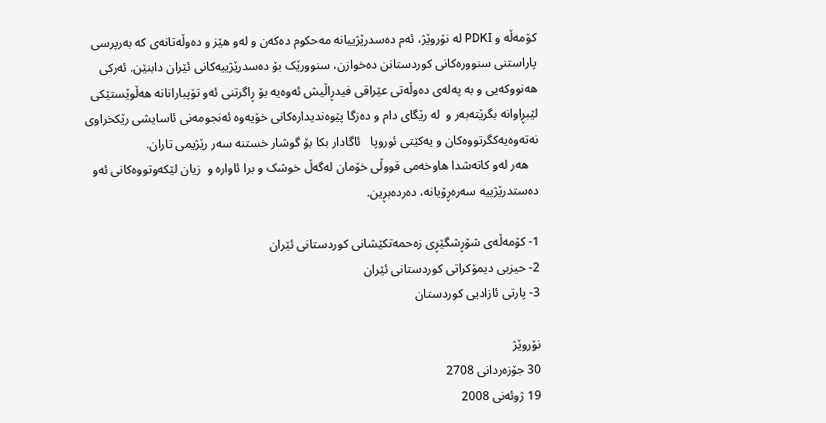کۆمه‌ڵه‌ و PDKI له ‌نۆروێژ، ئه‌م ده‌سدرێژییانه‌ مه‌حکوم ده‌که‌ن و له‌و هێز و ده‌وڵه‌تانه‌ی که‌ به‌رپرسی پاراستنی سنووره‌کانی کوردستانن ده‌خواز‌ن، سنوورێک بۆ ده‌سدرێژییه‌کانی ئێران دابنێن. ئه‌رکی هه‌نووکه‌یی و به‌ په‌له‌ی ده‌وڵه‌تی عێراقی فیدڕاڵیش ئه‌وه‌یه‌ بۆ ڕاگرتنی ئه‌و تۆپبارانانه هه‌ڵوێستێکی لێبڕاوانه‌ بگرێته‌به‌ر و  له‌ رێگای دام و ده‌زگا پێوه‌ندیداره‌کانی خۆیه‌وه‌ ئه‌نجومه‌نی ئاسایشی رێکخراوی نه‌ته‌وه‌یه‌کگرتووه‌کان و یه‌کێتی ئوروپا‌  ‌ ئاگادار بکا بۆ‌ گوشار خستنه‌ سه‌ر رێژیمی تاران.
   هه‌ر له‌و کا‌ته‌شدا هاوخه‌می قووڵی خۆمان له‌گه‌ڵ خوشک و برا ئاواره‌ و  زیان لێکه‌وتووه‌کانی ئه‌و ده‌ستدرێژییه‌ سه‌ره‌ڕۆیانه‌،‌ ده‌رده‌بڕین.

1- کۆمه‌ڵه‌ی شۆڕشگێڕی زه‌حمه‌تکێشانی کوردستانی ئێران
2- حیزبی دیمۆکراتی کوردستانی ئێران
3- پارتی ئازادیی کوردستان

نۆروێژ
30 جۆزه‌ردانی 2708
19 ژوئه‌نی 2008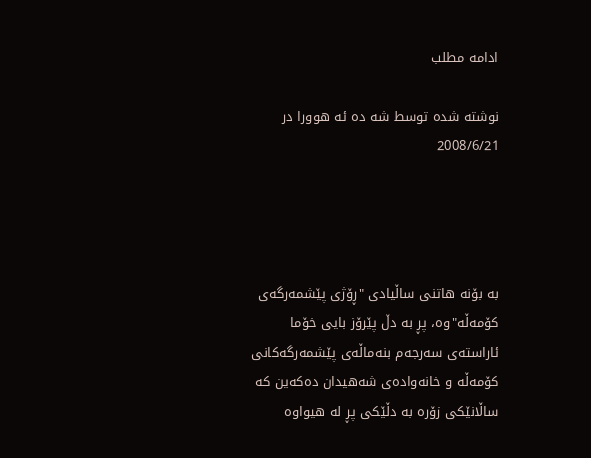ادامه مطلب

نوشته شده توسط شه ده ئه هوورا در 2008/6/21




به‌ بۆنه‌ هاتنی ساڵیادی "ڕۆژی پێشمه‌رگه‌ی کۆمه‌ڵه‌"وه‌، پڕ به‌ دڵ پێرۆز بایی خۆما ئاراسته‌ی سه‌رجه‌م بنه‌ماڵه‌ی پێشمه‌رگه‌کانی کۆمه‌ڵه‌ و خانه‌واده‌ی شه‌هیدان ده‌که‌ین که‌ ساڵانێکی زۆره‌ به‌ دڵێکی پڕ له‌ هیواوه‌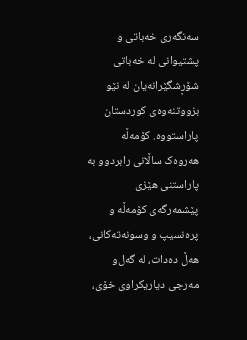سه‌نگه‌ری خه‌باتی و پشتیوانی له‌ خه‌باتی شۆڕشگێرانه‌یان له‌ نێو بزووتنه‌وه‌ی کوردستان پاراستووه‌. کۆمه‌ڵه‌ هه‌روه‌ک ساڵانی رابردوو به‌ پاراستنی هێزی پێشمه‌رگه‌ی کۆمه‌ڵه‌ و پره‌نسیپ و وسونه‌ته‌کانی، هه‌ڵ ده‌دات، له‌ گه‌ل‌و مه‌رجی دیاریکراوی خۆی،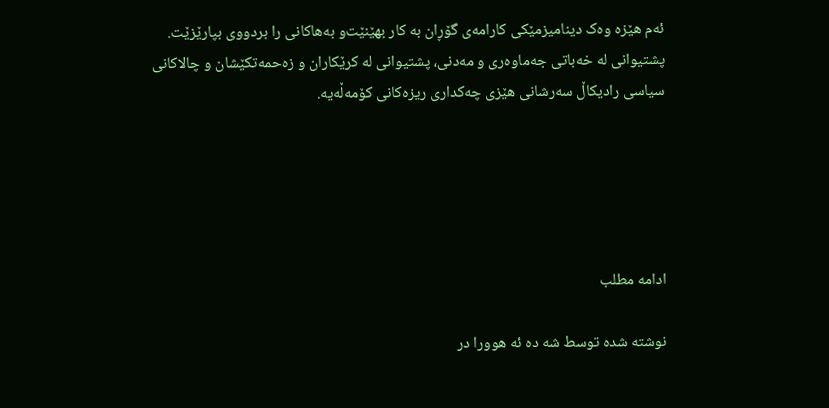ئه‌م هێزه‌ وه‌ک دینامیزمێکی کارامه‌ی گۆڕان به‌ کار بهێنێت‌و به‌هاکانی را بردووی بپارێزێت. پشتیوانی له‌ خه‌باتی جه‌ماوه‌ری و مه‌دنی، پشتیوانی له‌ کرێکاران و زه‌حمه‌تکێشان و چالاکانی سیاسی رادیکاڵ سه‌رشانی هێزی چه‌کداری ریزه‌کانی کۆمه‌ڵه‌یه‌.





ادامه مطلب

نوشته شده توسط شه ده ئه هوورا در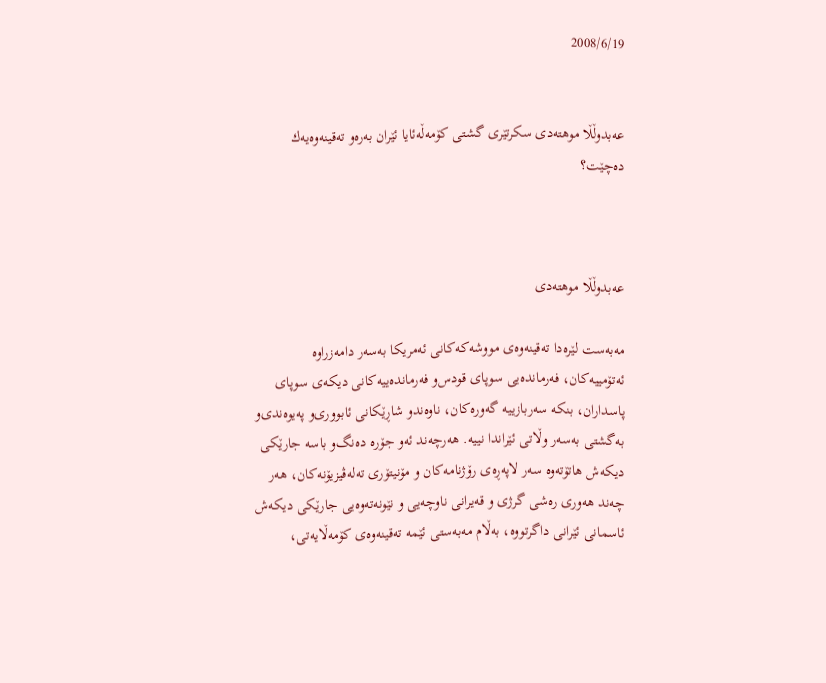2008/6/19


عه‌بدوڵڵا موهته‌دی سکرتێری گشتی کۆمه‌ڵه‌ئایا ئێران به‌ره‌و ته‌قینه‌وه‌یه‌ك ده‌چێت؟



عه‌بدوڵڵا موهته‌دی

مه‌به‌ست لێره‌دا ته‌قینه‌وه‌ی‌ مووشه‌كه‌كانی‌ ئه‌مریكا به‌سه‌ر دامه‌زراوه‌ ئه‌تۆمییه‌كان، فه‌رمانده‌یی‌ سوپای‌ قودس‌و فه‌رمانده‌ییه‌كانی‌ دیكه‌ی‌ سوپای‌ پاسداران، بنكه‌ سه‌ربازییه‌ گه‌وره‌كان، ناوه‌ندو شاڕێكانی‌ ئابووری‌‌و په‌یوه‌ندی‌‌و به‌گشتی‌ به‌سه‌ر وڵاتی‌ ئێراندا نییه‌. هه‌رچه‌ند ئه‌و جۆره‌ ده‌نگ‌و باسه‌ جارێكی‌ دیكه‌ش هاتۆته‌وه‌ سه‌ر لاپه‌ڕه‌ی‌ رۆژنامه‌كان و مۆنیتۆری‌ ته‌له‌ڤیزیۆنه‌كان، هه‌ر چه‌ند هه‌وری‌ ره‌شی‌ گرژی‌ و قه‌یرانی‌ ناوچه‌یی‌ و نێونه‌ته‌وه‌یی‌ جارێكی‌ دیكه‌ش ئاسمانی‌ ئێرانی‌ داگرتووه‌، به‌ڵام مه‌به‌ستی‌ ئێمه‌ ته‌قینه‌وه‌ی‌ كۆمه‌ڵایه‌تی‌،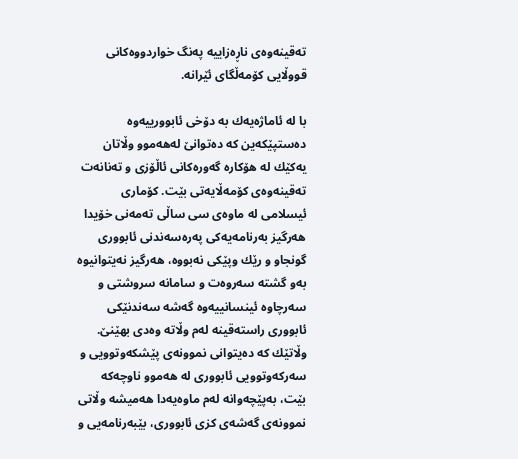ته‌قینه‌وه‌ی‌ ناڕه‌زاییه‌ په‌نگ خواردووه‌كانی‌ قووڵایی‌ كۆمه‌ڵگای‌ ئێرانه‌.

با له‌ ئاماژه‌یه‌ك به‌ دۆخی‌ ئابوورییه‌وه‌ ده‌ستپێكه‌ین كه‌ ده‌توانێ‌ له‌هه‌موو وڵاتان یه‌كێك له‌ هۆكاره‌ گه‌وره‌كانی‌ ئاڵۆزی‌ و ته‌نانه‌ت ته‌قینه‌وه‌ی‌ كۆمه‌ڵایه‌تی‌ بێت. كۆماری‌ ئیسلامی‌ له‌ ماوه‌ی‌ سی‌ ساڵی‌ ته‌مه‌نی‌ خۆیدا هه‌رگیز به‌رنامه‌یه‌كی‌ په‌ره‌سه‌ندنی‌ ئابووری‌ گونجاو و رێك وپێكی‌ نه‌بووه‌، هه‌رگیز نه‌یتوانیوه‌ به‌و گشته‌ سه‌روه‌ت و سامانه‌ سروشتی‌ و سه‌رچاوه‌ ئینسانییه‌وه‌ گه‌شه‌ سه‌ندنێكی‌ ئابووری‌ راسته‌قینه‌ له‌م وڵاته‌ وه‌دی‌ بهێنێ‌. وڵاتێك كه‌ ده‌یتوانی‌ نموونه‌ی‌ پێشكه‌وتوویی‌ و سه‌ركه‌وتوویی‌ ئابووری‌ له‌ هه‌موو ناوچه‌كه‌ بێت، به‌پێچه‌وانه‌ له‌م ماوه‌یه‌دا هه‌میشه‌ وڵاتی‌ نموونه‌ی‌ گه‌شه‌ی‌ كزی‌ ئابووری‌، بێبه‌رنامه‌یی‌ و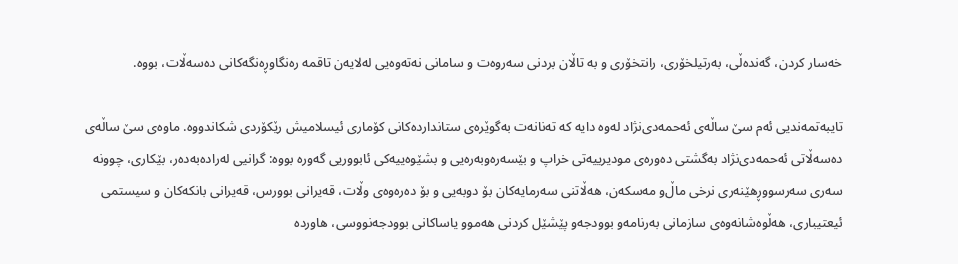خه‌سار كردن، گه‌نده‌ڵی‌، به‌رتیلخۆری‌، رانتخۆری‌ و به‌ تاڵان بردنی‌ سه‌روه‌ت و سامانی‌ نه‌ته‌وه‌یی‌ له‌لایه‌ن تاقمه‌ ره‌نگاوڕه‌نگه‌كانی‌ ده‌سه‌ڵات، بووه‌.

تایبه‌تمه‌ندیی‌ ئه‌م سێ‌ ساڵه‌ی‌ ئه‌حمه‌دی‌نژاد له‌وه‌ دایه‌ كه‌ ته‌نانه‌ت به‌گوێره‌ی‌ ستاندارده‌كانی‌ كۆماری‌ ئیسلامیش رێكۆردی‌ شكاندووه‌. ماوه‌ی‌ سێ‌ ساڵه‌ی‌ ده‌سه‌ڵاتی‌ ئه‌حمه‌دی‌نژاد به‌گشتی‌ ده‌وره‌ی‌ مودیرییه‌تی‌ خراپ و بێسه‌ره‌وبه‌ره‌یی‌ و بشێوه‌ییه‌كی‌ ئابووریی‌ گه‌وره‌ بووه‌: گرانیی‌ له‌راده‌به‌ده‌ر، بێكاری‌، چوونه‌ سه‌ری‌ سه‌رسووڕهێنه‌ری‌ نرخی‌ ماڵ‌‌و مه‌سكه‌ن، هه‌ڵاتنی‌ سه‌رمایه‌كان بۆ دوبه‌یی و بۆ ده‌ره‌وه‌ی‌ وڵات، قه‌یرانی‌ بوورس، قه‌یرانی‌ بانكه‌كان و سیستمی‌ ئیعتیباری‌، هه‌ڵوه‌شانه‌وه‌ی‌ سازمانی‌ به‌رنامه‌‌و بوودجه‌‌و پێشێل كردنی‌ هه‌موو یاساكانی‌ بوودجه‌نووسی‌، هاورده‌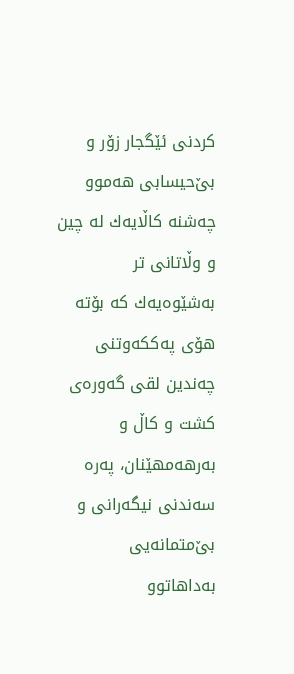كردنی‌ ئێگجار زۆر و بێ‌حیسابی‌ هه‌موو چه‌شنه‌ كاڵایه‌ك له‌ چین و وڵاتانی‌ تر به‌شێوه‌یه‌ك كه‌ بۆته‌ هۆی‌ په‌ككه‌وتنی‌ چه‌ندین لقی‌ گه‌وره‌ی‌ كشت و كاڵ‌ و به‌رهه‌مهێنان، په‌ره‌ سه‌ندنی‌ نیگه‌رانی‌ و بێ‌متمانه‌یی‌ به‌داهاتوو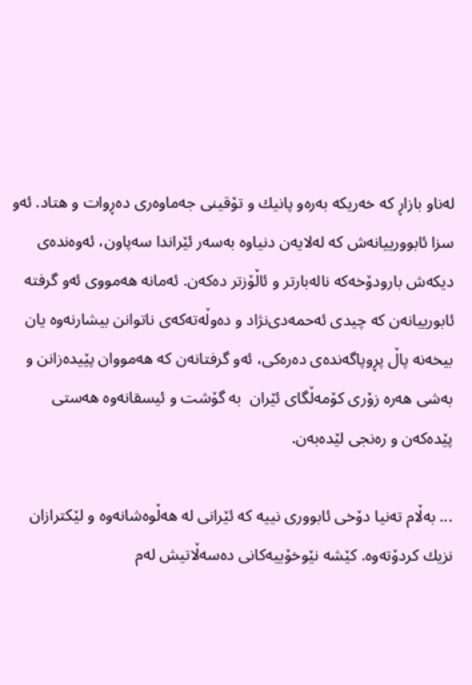له‌ناو بازاڕ كه‌ خه‌ریكه‌ به‌ره‌و پانیك و تۆقینی‌ جه‌ماوه‌ری‌ ده‌ڕوات و هتاد. ئه‌و سزا ئابوورییانه‌ش كه‌ له‌لایه‌ن دنیاوه‌ به‌سه‌ر ئێراندا سه‌پاون، ئه‌وه‌نده‌ی‌ دیكه‌ش بارودۆخه‌كه‌ ناله‌بارتر و ئاڵۆزتر ده‌كه‌ن. ئه‌مانه‌ هه‌مووی‌ ئه‌و گرفته‌ ئابورییانه‌ن كه‌ چیدی‌ ئه‌حمه‌دی‌نژاد و ده‌وڵه‌ته‌كه‌ی‌ ناتوانن بیشارنه‌وه‌ یان بیخه‌نه‌ پاڵ‌ پڕوپاگه‌نده‌ی‌ ده‌ره‌كی‌، ئه‌و گرفتانه‌ن كه‌ هه‌مووان پێیده‌زانن و به‌شی‌ هه‌ره‌ زۆری‌ كۆمه‌ڵگای‌ ئێران  به‌ گۆشت و ئیسقانه‌وه‌ هه‌ستی‌ پێده‌كه‌ن و ره‌نجی‌ لێده‌به‌ن.

... به‌ڵام ته‌نیا دۆخی‌ ئابووری‌ نییه‌ كه‌ ئێرانی‌ له‌ هه‌ڵوه‌شانه‌وه‌ و لێكترازان نزیك كردۆته‌وه‌. كێشه‌ نێوخۆییه‌كانی‌ ده‌سه‌ڵاتیش له‌م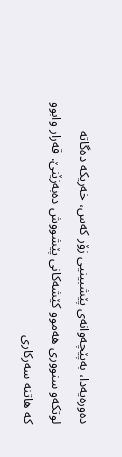ده‌وره‌یه‌دا، به‌پێچه‌وانه‌ی‌ پێشبینیی‌ زۆر كه‌س، خه‌ریكه‌ ده‌گاته‌ لوتكه‌‌و سنووری‌ هه‌موو كێشه‌كانی‌ پێشووش ده‌به‌زێنێ‌. قه‌رار وابوو كه‌ هاتنه‌ سه‌ركاری‌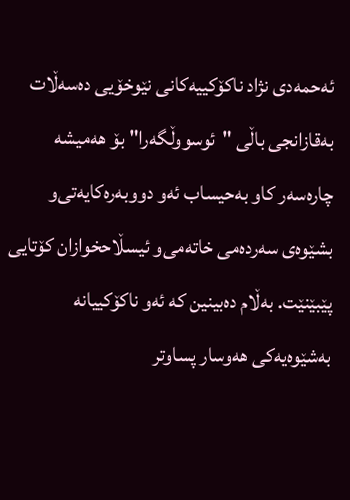ئه‌حمه‌دی‌ نژاد ناكۆكییه‌كانی‌ نێوخۆیی‌ ده‌سه‌ڵات به‌قازانجی‌ باڵی‌ "ئوسووڵگه‌را" بۆ هه‌میشه‌ چاره‌سه‌ر كاو به‌حیساب ئه‌و دووبه‌ره‌كایه‌تی‌‌و بشێوه‌ی‌ سه‌رده‌می‌ خاته‌می‌‌و ئیسڵاحخوازان كۆتایی‌ پێبێنێت. به‌ڵام ده‌بینین كه‌ ئه‌و ناكۆكییانه‌ به‌شێوه‌یه‌كی‌ هه‌وسار پساوتر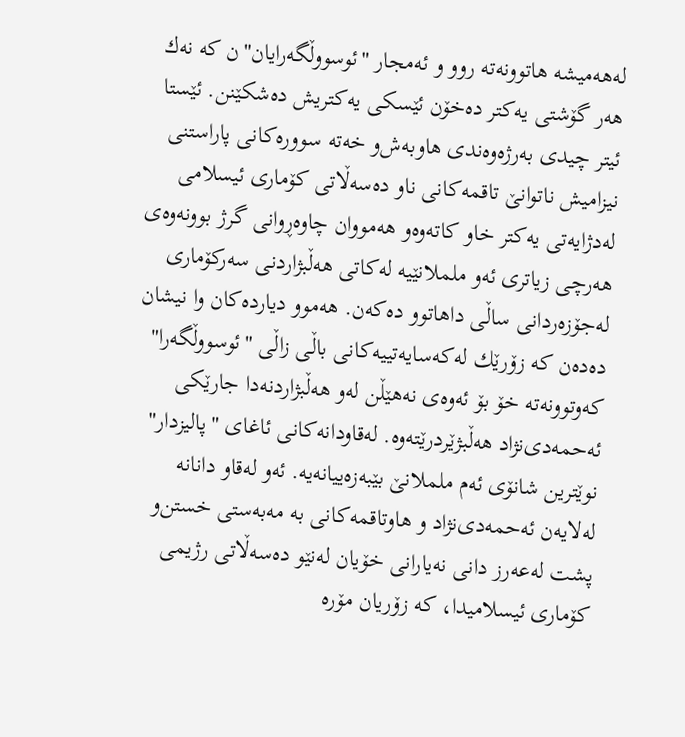له‌هه‌میشه‌ هاتوونه‌ته‌ روو و ئه‌مجار "ئوسووڵگه‌رایان"ن كه‌ نه‌ك هه‌ر گۆشتی‌ یه‌كتر ده‌خۆن ئێسكی‌ یه‌كتریش ده‌شكێنن. ئێستا ئیتر چیدی‌ به‌رژه‌وه‌ندی‌ هاوبه‌ش‌و خه‌ته‌ سووره‌كانی‌ پاراستنی‌ نیزامیش ناتوانێ‌ تاقمه‌كانی‌ ناو ده‌سه‌ڵاتی‌ كۆماری‌ ئیسلامی‌ له‌دژایه‌تی‌ یه‌كتر خاو كاته‌وه‌‌و هه‌مووان چاوه‌ڕوانی‌ گرژ بوونه‌وه‌ی‌ هه‌رچی‌ زیاتری‌ ئه‌و ململانێیه‌ له‌كاتی‌ هه‌ڵبژاردنی‌ سه‌ركۆماری‌ له‌جۆزه‌ردانی‌ ساڵی‌ داهاتوو ده‌كه‌ن. هه‌موو دیارده‌كان وا نیشان ده‌ده‌ن كه‌ زۆرێك له‌كه‌سایه‌تییه‌كانی‌ باڵی‌ زاڵی‌ "ئوسووڵگه‌را" كه‌وتوونه‌ته‌ خۆ بۆ ئه‌وه‌ی‌ نه‌هێڵن له‌و هه‌ڵبژاردنه‌دا جارێكی‌ ئه‌حمه‌دی‌نژاد هه‌ڵبژێردرێته‌وه‌. له‌قاودانه‌كانی‌ ئاغای‌ "پالیزدار" نوێترین شانۆی‌ ئه‌م ململانێ‌ بێبه‌زه‌ییانه‌یه‌. ئه‌و له‌قاو دانانه‌ له‌لایه‌ن ئه‌حمه‌دی‌نژاد و هاوتاقمه‌كانی‌ به‌ مه‌به‌ستی‌ خستن‌و پشت له‌عه‌رز دانی‌ نه‌یارانی‌ خۆیان له‌نێو ده‌سه‌ڵاتی‌ رژیمی‌ كۆماری‌ ئیسلامیدا، كه‌ زۆریان مۆره‌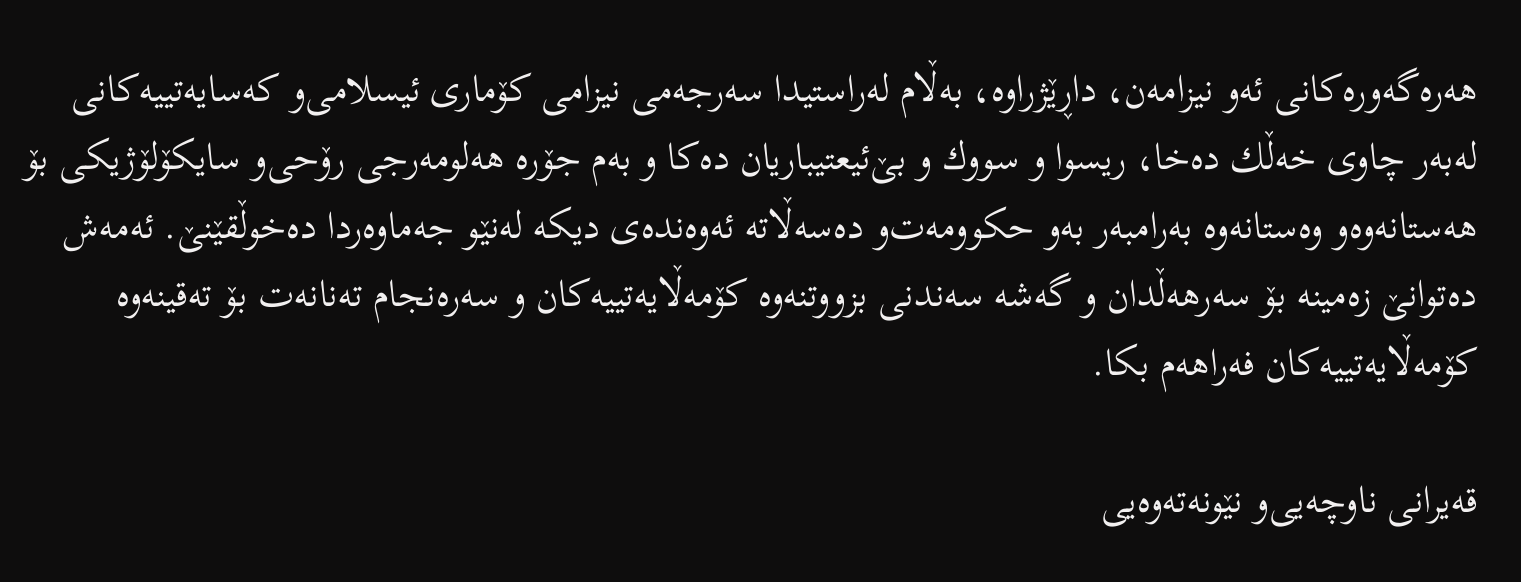هه‌ره‌گه‌وره‌كانی‌ ئه‌و نیزامه‌ن، داڕێژراوه‌، به‌ڵام له‌راستیدا سه‌رجه‌می‌ نیزامی‌ كۆماری‌ ئیسلامی‌‌و كه‌سایه‌تییه‌كانی‌ له‌به‌ر چاوی‌ خه‌ڵك ده‌خا، ریسوا و سووك و بێ‌ئیعتیباریان ده‌كا و به‌م جۆره‌ هه‌لومه‌رجی‌ رۆحی‌‌و سایكۆلۆژیكی‌ بۆ هه‌ستانه‌وه‌‌و وه‌ستانه‌وه‌ به‌رامبه‌ر به‌و حكوومه‌ت‌و ده‌سه‌ڵاته‌ ئه‌وه‌نده‌ی‌ دیكه‌ له‌نێو جه‌ماوه‌ردا ده‌خوڵقێنێ‌. ئه‌مه‌ش ده‌توانێ‌ زه‌مینه‌ بۆ سه‌رهه‌ڵدان و گه‌شه‌ سه‌ندنی‌ بزووتنه‌وه‌ كۆمه‌ڵایه‌تییه‌كان و سه‌ره‌نجام ته‌نانه‌ت بۆ ته‌قینه‌وه‌ كۆمه‌ڵایه‌تییه‌كان فه‌راهه‌م بكا.

قه‌یرانی‌ ناوچه‌یی‌‌و نێونه‌ته‌وه‌یی‌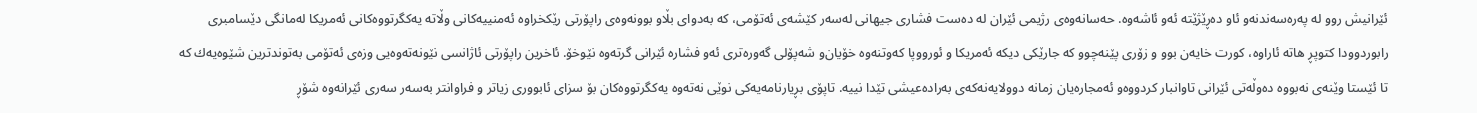ئێرانیش روو له‌ په‌ره‌سه‌ندنه‌‌و ئاو ده‌ڕێژێته‌ ئه‌و ئاشه‌وه‌. حه‌سانه‌وه‌ی‌ رژیمی‌ ئێران له‌ ده‌ست فشاری‌ جیهانی‌ له‌سه‌ر كێشه‌ی‌ ئه‌تۆمی‌، كه‌ به‌دوای‌ بڵاو بوونه‌وه‌ی‌ راپۆرتی‌ رێكخراوه‌ ئه‌منییه‌كانی‌ وڵاته‌ یه‌كگرتووه‌كانی‌ ئه‌مریكا له‌مانگی‌ دێسامبری‌ رابوردوودا كتوپڕ هاته‌ ئاراوه‌، كورت خایه‌ن بوو و زۆری‌ پێنه‌چوو كه‌ جارێكی‌ دیكه‌ ئه‌مریكا و ئورووپا كه‌وتنه‌وه‌ خۆیان‌و شه‌پۆلی‌ گه‌وره‌تری‌ ئه‌و فشاره‌ ئێرانی‌ گرته‌وه‌ نێوخۆ. ئاخرین راپۆرتی‌ ئاژانسی‌ نێونه‌ته‌وه‌یی‌ وزه‌ی‌ ئه‌تۆمی‌ به‌توندترین شێوه‌یه‌ك كه‌ تا ئێستا وێنه‌ی‌ نه‌بووه‌ ده‌وڵه‌تی‌ ئێرانی‌ تاوانبار كردووه‌‌و ئه‌مجاره‌یان زمانه‌ دوولایه‌نه‌كه‌ی‌ به‌راده‌عیشی‌ تێدا نییه‌. تاپۆی‌ بڕیارنامه‌یه‌كی‌ نوێی‌ نه‌ته‌وه‌ یه‌كگرتووه‌كان بۆ سزای‌ ئابووری‌ زیاتر و فراوانتر به‌سه‌ر سه‌ری‌ ئێرانه‌وه‌ شۆڕ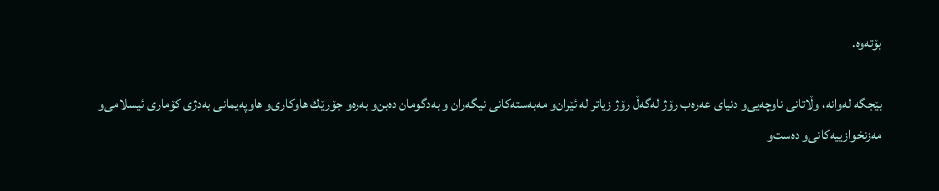بۆته‌وه‌.

بێجگه‌ له‌وانه‌، وڵاتانی‌ ناوچه‌یی‌‌و دنیای‌ عه‌ره‌ب رۆژ له‌گه‌ڵ‌ رۆژ زیاتر له‌ ئێران‌و مه‌به‌سته‌كانی‌ نیگه‌ران و به‌دگومان ده‌بن‌و به‌ره‌و جۆرێك هاوكاری‌‌و هاوپه‌یمانی‌ به‌دژی‌ كۆماری‌ ئیسلامی‌‌و مه‌زنخوازییه‌كانی‌‌و ده‌ست‌و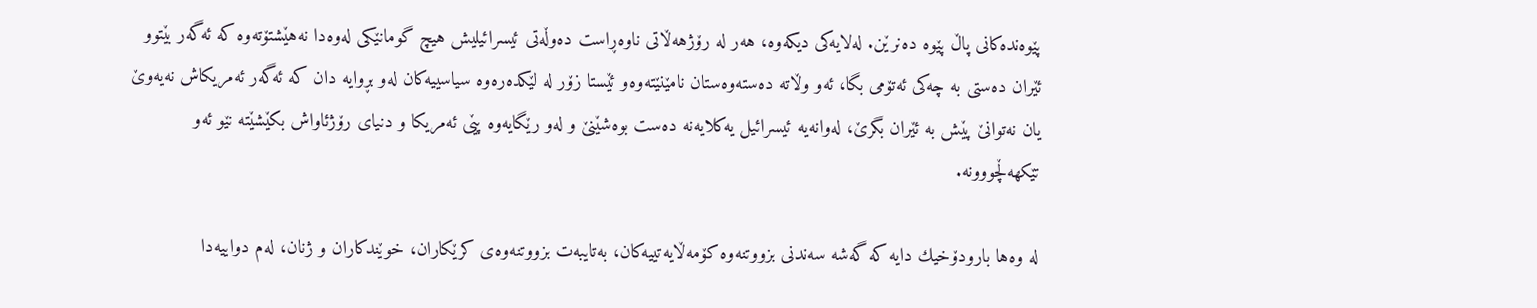پێوه‌نده‌كانی‌ پاڵ‌ پێوه‌ ده‌نرێن. له‌لایه‌كی‌ دیكه‌وه‌، هه‌ر له‌ رۆژهه‌ڵاتی‌ ناوه‌ڕاست ده‌وڵه‌تی‌ ئیسرائیلیش هیچ گومانێكی‌ له‌وه‌دا نه‌هێشتۆته‌وه‌ كه‌ ئه‌گه‌ر بێتوو ئێران ده‌ستی‌ به‌ چه‌كی‌ ئه‌تۆمی‌ بگا، ئه‌و وڵاته‌ ده‌سته‌وه‌ستان نامێنێته‌وه‌‌و ئێستا زۆر له‌ لێكده‌ره‌وه‌ سیاسییه‌كان له‌و بڕوایه‌ دان كه‌ ئه‌گه‌ر ئه‌مریكاش نه‌یه‌وێ‌ یان نه‌توانێ‌ پێش به‌ ئێران بگرێ‌، له‌وانه‌یه‌ ئیسرائیل یه‌كلایه‌نه‌ ده‌ست بوه‌شێنێ‌ و له‌و رێگایه‌وه‌ پێی‌ ئه‌مریكا و دنیای‌ رۆژئاواش بكێشێته‌ نێو ئه‌و تێكهه‌ڵچووونه‌.

له‌ وه‌ها بارودۆخیك دایه‌ كه‌ گه‌شه‌ سه‌ندنی‌ بزووتنه‌وه‌ كۆمه‌ڵایه‌تییه‌كان، به‌تایبه‌ت بزووتنه‌وه‌ی‌ كرێكاران، خوێندكاران و ژنان، له‌م دواییه‌دا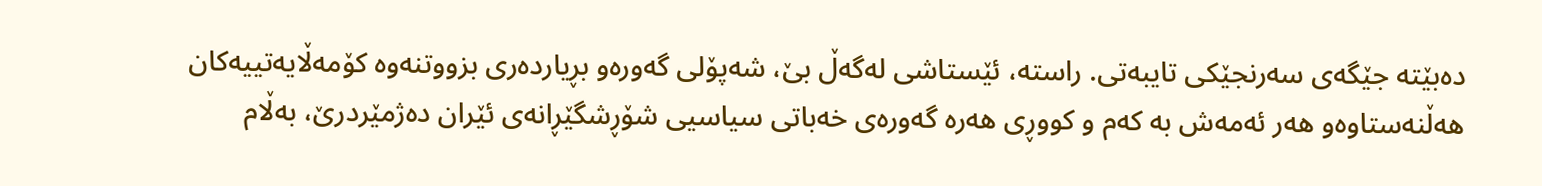ده‌بێته‌ جێگه‌ی‌ سه‌رنجێكی‌ تایبه‌تی‌. راسته‌، ئێستاشی‌ له‌گه‌ڵ‌ بێ‌، شه‌پۆلی‌ گه‌وره‌‌و بڕیارده‌ری‌ بزووتنه‌وه‌ كۆمه‌ڵایه‌تییه‌كان هه‌ڵنه‌ستاوه‌‌و هه‌ر ئه‌مه‌ش به‌ كه‌م و كووڕی‌ هه‌ره‌ گه‌وره‌ی‌ خه‌باتی‌ سیاسیی‌ شۆڕشگێڕانه‌ی‌ ئێران ده‌ژمێردرێ‌، به‌ڵام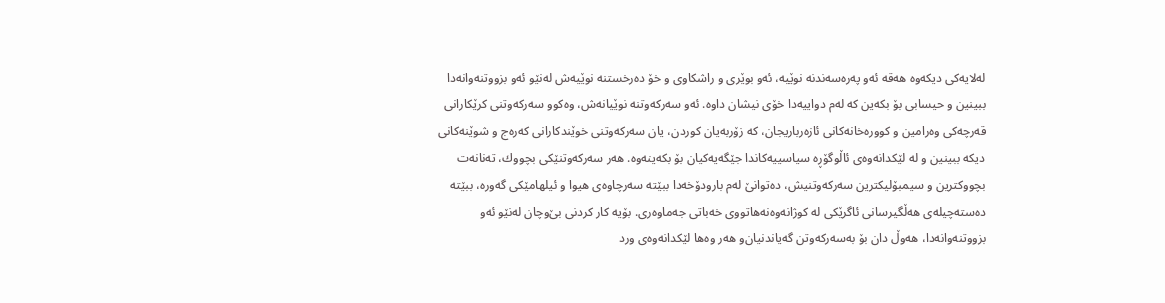له‌لایه‌كی‌ دیكه‌وه‌ هه‌قه‌ ئه‌و په‌ره‌سه‌ندنه‌ نوێیه‌، ئه‌و بوێری‌ و راشكاوی‌ و خۆ ده‌رخستنه‌ نوێیه‌ش له‌نێو ئه‌و بزووتنه‌وانه‌دا ببینین و حیسابی‌ بۆ بكه‌ین كه‌ له‌م دواییه‌دا خۆی‌ نیشان داوه‌. ئه‌و سه‌ركه‌وتنه‌ نوێیانه‌ش، وه‌كوو سه‌ركه‌وتنی‌ كرێكارانی‌ قه‌رچه‌كی‌ وه‌رامین و كووره‌خانه‌كانی‌ ئازه‌رباریجان، كه‌ زۆربه‌یان كوردن، یان سه‌ركه‌وتنی‌ خوێندكارانی‌ كه‌ره‌ج و شوێنه‌كانی‌ دیكه‌ ببینین و له‌ لێكدانه‌وه‌ی‌ ئاڵوگۆڕه‌ سیاسییه‌كاندا جێگه‌یه‌كیان بۆ بكه‌ینه‌وه‌. هه‌ر سه‌ركه‌وتنێكی‌ بچووك، ته‌نانه‌ت بچووكترین و سیمبۆلیكترین سه‌ركه‌وتنیش، ده‌توانێ‌ له‌م بارودۆخه‌دا ببێته‌ سه‌رچاوه‌ی‌ هیوا و ئیلهامێكی‌ گه‌وره‌، ببێته‌ ده‌سته‌چیله‌ی‌ هه‌ڵگیرسانی‌ ئاگرێكی‌ له‌ كوژانه‌وه‌نه‌هاتووی‌ خه‌باتی‌ جه‌ماوه‌ری‌. بۆیه‌ كار كردنی‌ بێ‌وچان له‌نێو ئه‌و بزووتنه‌وانه‌دا، هه‌وڵ‌ دان بۆ به‌سه‌ركه‌وتن گه‌یاندنیان‌و هه‌ر وه‌ها لێكدانه‌وه‌ی‌ ورد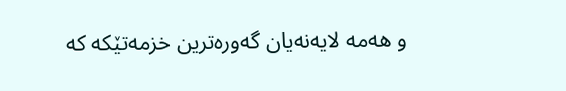و هه‌مه‌ لایه‌نه‌یان گه‌وره‌ترین خزمه‌تێكه‌ كه‌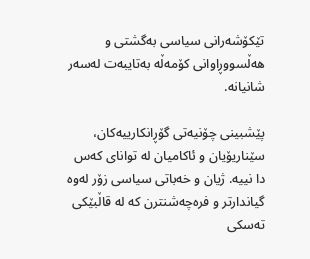تێكۆشه‌رانی‌ سیاسی‌ به‌گشتی‌ و هه‌ڵسووڕاوانی‌ كۆمه‌ڵه‌ به‌تایبه‌ت له‌سه‌ر شانیانه‌.

پێشبینی‌ چۆنیه‌تی‌ گۆڕانكارییه‌كان، سێناریۆیان و ئاكامیان له‌ توانای‌ كه‌س دا نییه‌. ژیان و خه‌باتی‌ سیاسی‌ زۆر له‌وه‌ گیاندارتر و فره‌چه‌شنترن كه‌ له‌ قاڵبێكی‌ ته‌سكی‌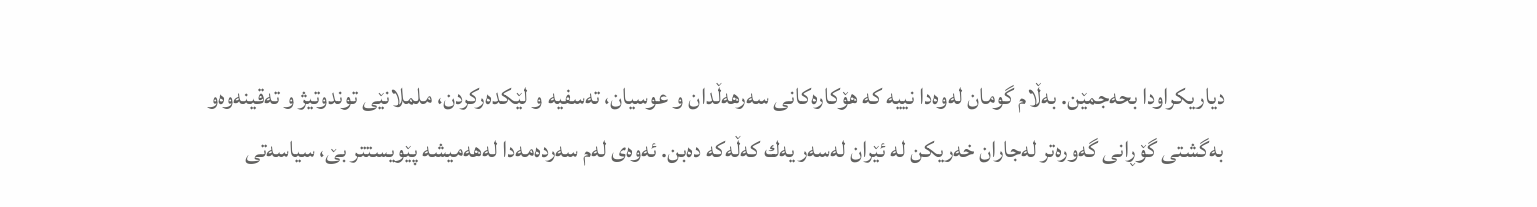دیاریكراودا بحه‌جمێن. به‌ڵام گومان له‌وه‌دا نییه‌ كه‌ هۆكاره‌كانی‌ سه‌رهه‌ڵدان و عوسیان، ته‌سفیه‌ و لێكده‌ركردن، ململانێی‌ توندوتیژ و ته‌قینه‌وه‌‌و به‌گشتی‌ گۆڕانی‌ گه‌وره‌تر له‌جاران خه‌ریكن له‌ ئێران له‌سه‌ر یه‌ك كه‌ڵه‌كه‌ ده‌بن. ئه‌وه‌ی‌ له‌م سه‌رده‌مه‌دا له‌هه‌میشه‌ پێویستتر بێ‌، سیاسه‌تی‌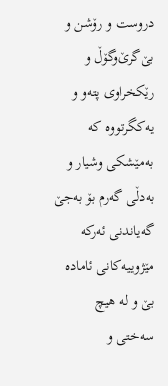دروست و رۆشن و بێ‌گرێ‌وگۆڵ‌ و رێكخراوی‌ پته‌و و یه‌كگرتووه‌ كه‌ به‌مێشكی‌ وشیار و به‌دڵی‌ گه‌رم بۆ به‌جێ‌ گه‌یاندنی‌ ئه‌ركه‌ مێژوییه‌كانی‌ ئاماده‌ بێ‌ و له‌ هیچ سه‌ختی‌ و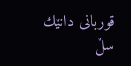قوربانی‌ دانێك سڵ‌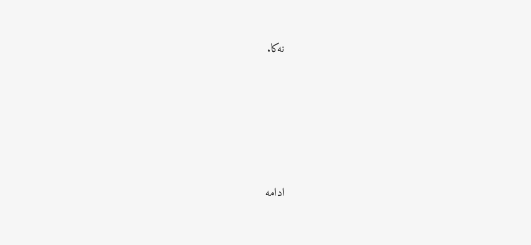نه‌كا.





ادامه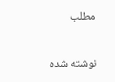مطلب

نوشته شده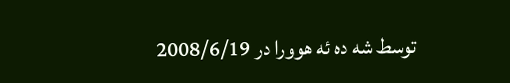توسط شه ده ئه هوورا در 2008/6/19